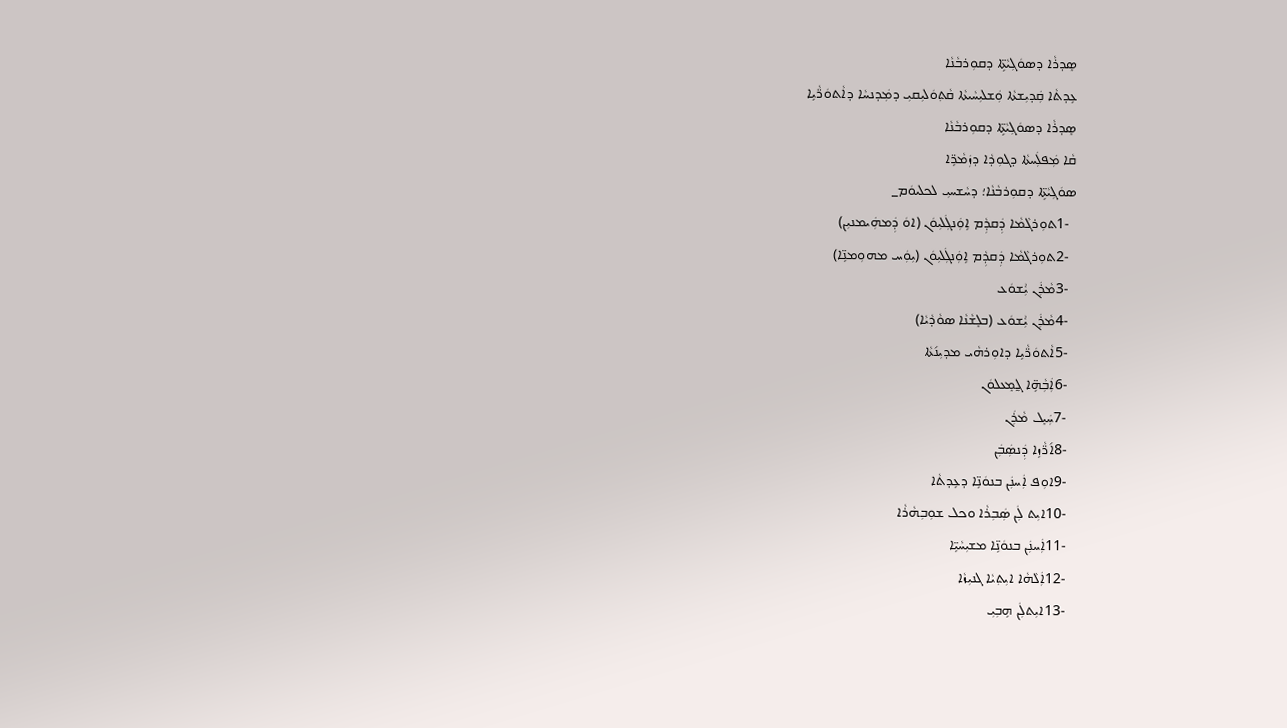ܣܸܕܪܵܐ ܕܣܘܿܓܼܝܵܬܹ̈ܐ ܕܩܘܼܪܒܵܢܵܐ
ܥܹܕܬܵܐ ܩܲܕܝܼܫܬܵܐ ܘܲܫܠܝܼܚܵܝܬܵܐ ܩܵܬ݂ܘܿܠܝܼܩܝܼ ܕܡܲܕܢܚܵܐ ܕܐܵܬܘܿܪ̈ܵܝܹܐ
ܣܸܕܪܵܐ ܕܣܘܿܓܼܝܵܬܹ̈ܐ ܕܩܘܼܪܒܵܢܵܐ
ܩܵܐ ܡܲܦܠܲܚܬܵܐ ܕܓܘܼܕܵܐ ܕܙܲܡܵܪܹ̈ܐ
ܣܘܿܓܼܝܵܬܹ̈ܐ ܕܩܘܼܪܒܵܢܵܐ؛ ܕܚܵܫܚܝܼ ܠܟܠܝܘܿܡ_
  -1ܬܘܼܪܓܵܡܵܐ ܕܲܩܕܼܵܡ ܐܹܘܲܢܓܲܠܝܼܘܿܢ (ܐܘܿ ܕܲܡܗܲܝܡܢܝܼܢ)
  -2ܬܘܼܪܓܵܡܵܐ ܕܲܩܕܼܵܡ ܐܹܘܲܢܓܲܠܝܼܘܿܢ (ܝܼܘܲܚ ܡܗܘܼܡܢܹ̈ܐ)
  -3ܡܵܪܲܢ ܝܑܼܫܘܿܥ
  -4ܡܵܪܲܢ ܝܑܼܫܘܿܥ (ܒܠܸܫܵܢܵܐ ܣܘܵܕܵܝܵܐ)
  -5ܐܵܬܘܿܪ̈ܵܝܹܐ ܕܐܘܼܪܗܵܝ ܡܕܝܼܢ݇ܬܵܐ
  -6ܐܲܒܼܵܗܹ̈ܐ ܓ̰ܡܸܥܠܘܿܢ
  -7ܚܲܝܸܠ ܡܵܪܲܢ
  -8ܐ݇ܪ̈ܵܙܹܐ ܕܲܢܣܲܒܲܢ
  -9ܐܘܼܦ ܐܲܚܢܲܢ ܒܢܘܿܢܹ̈ܐ ܕܥܹܕܬܵܐ
  -10ܐܝܼܬ ܠܲܢ ܣܲܒܼܪܵܐ ܘܟܠ ܫܘܼܒܼܗܵܪܵܐ
  -11ܐܲܚܢܲܢ ܒܢܘܿܢܹ̈ܐ ܡܫܝܼܚܵܝܹ̈ܐ
  -12ܐܲܠܵܗܵܐ ܐܝܼܬ݂ܝܵܐ ܓܢܝܼܙܵܐ
  -13ܐܝܼܬܠܲܢ ܗܹܒܼܝܼ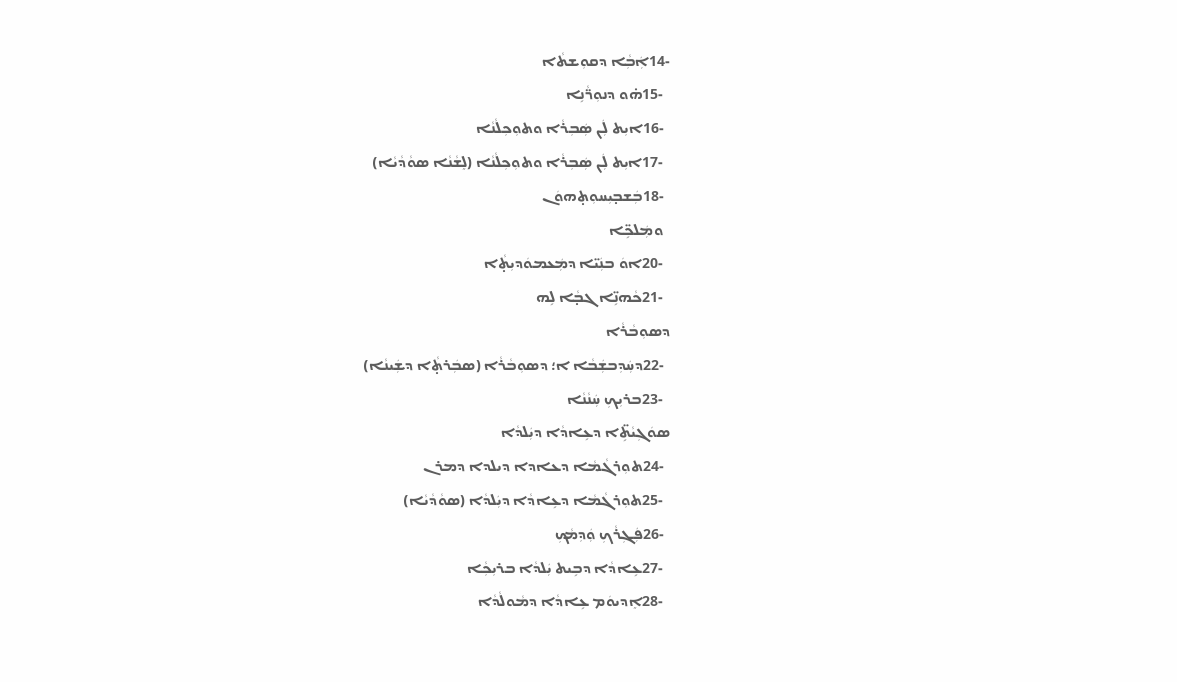-14ܐܲܒܼܵܐ ܕܩܘܼܫܬܵܐ
  -15ܗ̇ܘ ܕܢܘܼܪ̈ܵܢܹܐ
  -16ܐܝܼܬ ܠܲܢ ܣܲܒܼܪܵܐ ܘܬܘܼܟܼܠܵܢܵܐ
  -17ܐܝܼܬ ܠܲܢ ܣܲܒܼܪܵܐ ܘܬܘܼܟܼܠܵܢܵܐ (ܠܸܫܵܢܵܐ ܣܘܵܕܵܝܵܐ)
  -18ܒܲܫܒ̣ܝܼܚܘܼܬ̣ܗܘܿܢ
  ܘܡܲܠܟܹ̈ܐ
  -20ܐܘܿ ܒܢܲܝ̈ܐ ܕܡܲܥܡܘܿܕܝܼܬ̣ܵܐ
  -21ܟܵܗܢܹ̈ܐ ܓܒ̣ܵܐ ܠܹܗ
ܕܣܘܼܒܵܪܵܐ
  -22ܕܚܲܕܼܒܫܲܒܵܐ ܐ؛ ܕܣܘܼܒܵܪܵܐ (ܣܒܲܪܬ̣ܵܐ ܕܫܲܝܢܵܐ)
  -23ܒܪܝܼܟܼ ܚܲܢܵܢܵܐ
ܣܘܿܓܼܝܵܬܹ̈ܐ ܕܥܹܐܕܵܐ ܕܝܲܠܕܵܐ
  -24ܬܘܼܪܓܵܡܵܐ ܕܥܐܕܐ ܕܝܠܕܐ ܕܡܪܢ
  -25ܬܘܼܪܓܵܡܵܐ ܕܥܹܐܕܵܐ ܕܝܲܠܕܵܐ (ܣܘܵܕܵܝܵܐ)
  -26ܦܲܓܼܪܵܟܼ ܘܲܕܼܡܵܟܼ
  -27ܥܹܐܕܵܐ ܕܒܹܝܬ ܝܲܠܕܵܐ ܒܪܝܼܟܼܵܐ
  -28ܐܸܕܝܘܿܡ ܥܹܐܕܵܐ ܕܡܵܘܠܵܕܵܐ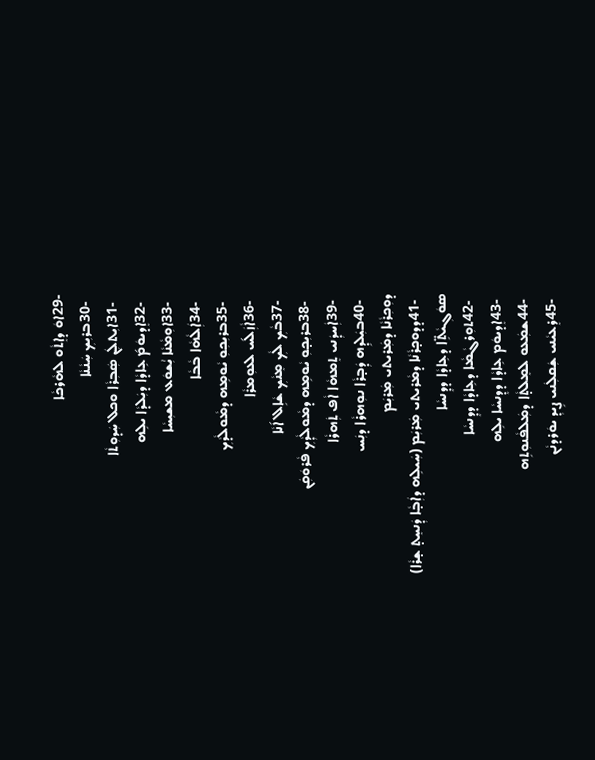-29ܐܘܿ ܕܐܸܬܵܘ ܠܗܵܪܟܵܐ
  -30ܒܪܝܼܟܼ ܚܲܢܵܢܵܐ
  -31ܐܝܼܬܠܲܢ ܣܲܒܼܪܵܐ ܘܟܠ ܚܲܕܘܼܬܵܐ
  -32ܐܸܕܝܘܿܡ݇ ܥܹܐܕܵܐ ܕܝܲܠܕܵܐ ܝܠܹܗ
  -33ܐܘܼܡܵܢܵܐ ܝܑܼܫܘܿܥ ܡܫܝܼܚܵܐ
  -34ܐܲܠܵܗܵܐ ܒܵܒܵܐ
  -35ܒܪܝܼܟܼܘܼ ܝܵܘܡܹܗ ܕܡܵܘܠܵܕܵܟܼ
  -36ܐܵܙܲܠ݇ܚ ܠܥܘܼܡܪܵܐ
  -37ܒܵܟܼ ܠܵܟܼ ܡܸܢܵܟܼ ܫܵܐܹܠ ܐ݇ܢܵܐ
  -38ܒܪܝܼܟ̣ܘܼ ܝܵܘܡܹܗ ܕܡܵܘܠܵܕܼܵܟܼ ܦܵܪܘܿܩܲܢ
  -39ܐܲܚܕܲܢܝ ܬܸܡܗܵܐ ܐܵܦ ܬܲܗܪܵܐ
  -40ܒܝܲܠܕܹܗ ܕܲܒ̣ܪܵܐ ܢܘܼܗܪܵܐ ܕܢܲܚ
ܕܘܼܟܼܪܵܢܵܐ ܕܡܲܪܝܬܝ ܡܲܪܝܲܡ
  -41ܕܕܘܟ̣ܪܵܢܵܐ ܕܡܵܪܝܬܝ ܡܲܪܝܲܡ (ܚܲܝܠܹܗ ܕܐܲܒ̣ܵܐ ܕܲܢܚܸܬ̣ ܫ̣ܪܵܐ)
ܣܘܿܓܼܝܵܬܹ̈ܐ ܕܥܹܐܕܵܐ ܕܕܸܢܚܵܐ
  -42ܬܘܼܪܓܵܡܵܐ ܕܥܹܐܕܵܐ ܕܕܸܢܚܵܐ
  -43ܐܸܕܝܘܿܡ ܥܹܐܕܵܐ ܕܕܸܢܚܵܐ ܝܠܹܗ
  -44ܫܡܲܥܘ ܠܡܸܠܬ̣ܵܐ ܕܡܲܠܦܵܢܘܼܬܹܗ
  -45ܪܸܥܝܵܢܝ ܫܲܩܠܲܢܝ ܨܹܝܕܼ ܝܘܿܪܕܢܵܢ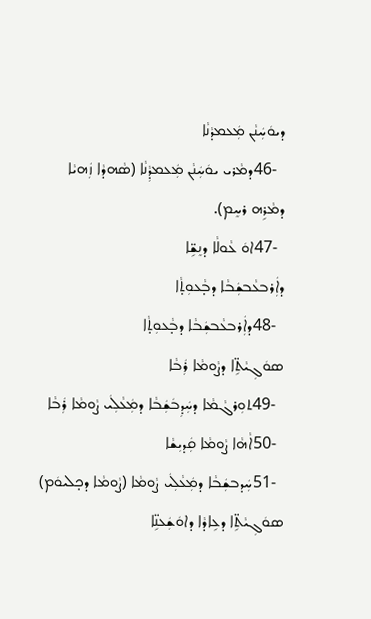ܕܝܘܿܚܲܢܵܢ ܡܲܥܡܕܵܢܵܐ
  -46ܕܡܵܪܝ ܝܘܿܚܲܢܵܢ ܡܲܥܡܕܼܵܢܵܐ (ܣܵܗܕܵܐ ܙܲܗܝܵܐ ܕܡܵܪܹܗ ܪܚܸܡ).
  -47ܐܘܿ ܥܵܘܠܵܐ ܕܢܸܫܹ̈ܐ
ܕܐܲܪܒܥܵܒܫܲܒܵܐ ܕܒ̣ܵܥܘܼܬ̣ܵܐ
  -48ܕܐܲܪܒܥܵܒܫܲܒܵܐ ܕܒ̣ܵܥܘܼܬ̣ܵܐ
ܣܘܿܓܼܝܵܬܹ̈ܐ ܕܨܵܘܡܵܐ ܪܲܒܵܐ
  -49ܬܘܼܪܓܵܡܵܐ ܕܚܲܕܼܒܿܫܲܒܵܐ ܕܡܲܥܵܠܲܝ ܨܵܘܡܵܐ ܪܲܒܵܐ
  -50ܐܵܗܵܐ ܨܵܘܡܵܐ ܩܲܕܝܼܫܵܐ
  -51ܚܲܕܒܫܲܒܵܐ ܕܡܲܥܵܠܲܝ ܨܵܘܡܵܐ (ܨܵܘܡܵܐ ܕܟ̣ܠܝܘܿܡ)
ܣܘܿܓܼܝܵܬܹ̈ܐ ܕܥܹܐܕܵܐ ܕܐܘܿܫܲܥܢܹ̈ܐ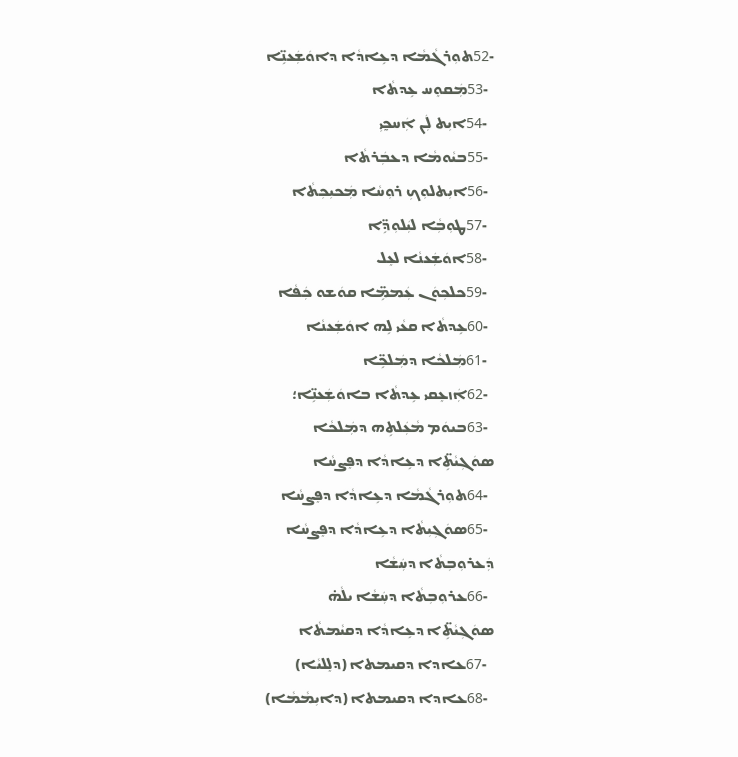-52ܬܘܼܪܓܵܡܵܐ ܕܥܹܐܕܵܐ ܕܐܘܿܫܲܥܢܹ̈ܐ
  -53ܡܲܩܘܸܚ ܥܹܕܬܵܐ
  -54ܐܝܼܬ ܠܲܢ ܐܲܚܟ̰ܝܼ
  -55ܒܝܵܘܡܵܐ ܕܥܒܲܪܬܵܐ
  -56ܐܝܼܬܠܘܼܟܼ ܪܘܼܚܵܐ ܡܲܟܝܼܟܼܬܵܐ
  -57ܛܘܼܒܼܵܐ ܠܝܲܠܘܼܕܹ̈ܐ
  -58ܐܘܿܫܲܥܢܵܐ ܠܥܸܠ
  -59ܟܠܟܼܘܿܢ ܥܲܡܡܹ̈ܐ ܩܘܿܫܘ ܟܲܦܵܐ
  -60ܥܹܕܬܵܐ ܩܥܵܝ ܠܹܗ ܐܘܿܫܲܥܢܵܐ
  -61ܡܲܠܟܵܐ ܕܡܲܠܟܹ̈ܐ
  -62ܐܲܙܥܸܩܝ ܥܹܕܬܵܐ ܒܐܘܿܫܲܥܢܹ̈ܐ؛
  -63ܒܝܘܿܡ ܡܵܥܲܠܬܹܗ ܕܡܲܠܟܵܐ
ܣܘܿܓܼܝܵܬܹ̈ܐ ܕܥܹܐܕܵܐ ܕܦܸܨܚܵܐ
  -64ܬܘܼܪܓܵܡܵܐ ܕܥܹܐܕܵܐ ܕܦܸܨܚܵܐ
  -65ܣܘܿܓܼܝܼܬܵܐ ܕܥܹܐܕܵܐ ܕܦܸܨܚܵܐ
ܕܲܥܪܘܼܒܼܬܵܐ ܕܚܲܫܵܐ
  -66ܥܪܘܼܒܼܬܵܐ ܕܚܲܫܵܐ ܝܠܵܗ̇
ܣܘܿܓܼܝܵܬܹ̈ܐ ܕܥܹܐܕܵܐ ܕܩܝܵܡܬܵܐ
  -67ܥܐܕܐ ܕܩܝܡܬܐ (ܕܠܸܠܝܵܐ)
  -68ܥܐܕܐ ܕܩܝܡܬܐ (ܕܐܝܼܡܵܡܵܐ)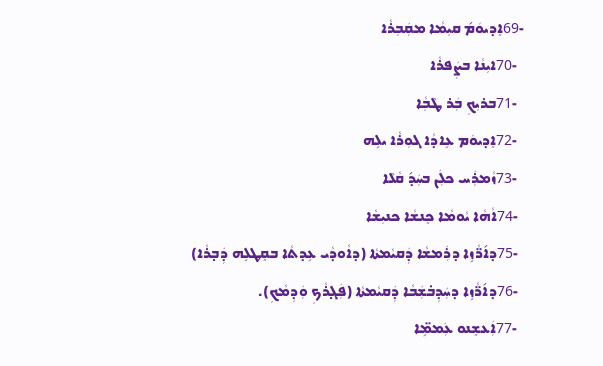-69ܐܸܕܝܘܿܡ݇ ܩܝܼܡܵܐ ܡܩܲܒܼܪܵܐ
  -70ܐܝܼܢܵܐ ܒܨܲܦܪܵܐ
  -71ܒܪܝܼܟܼ ܒܲܪ ܛܵܒܼܵܐ
  -72ܐܸܕܝܘܿܡ ܥܹܐܕܵܐ ܓܘܼܪܵܐ ܝܠܹܗ
  -73ܙܵܡܪܲܚ ܟܠܲܢ ܒܚܲܕ݇ ܩܵܠܵܐ
  -74ܐܵܗܵܐ ܝܵܘܡܵܐ ܟܸܢܫܵܐ ܟܢܝܼܫܵܐ
  -75ܕܐ݇ܪ̈ܵܙܹܐ ܕܪܲܡܫܵܐ ܕܲܩܝܵܡܬܵܐ (ܕܐܵܘܕܵܝ ܥܹܕܬܵܐ ܒܩܸܛܠܹܗ ܕܲܒ̣ܪܵܐ)
  -76ܕܐ݇ܪ̈ܵܙܹܐ ܕܚܲܕܼܒ̇ܫܲܒܵܐ ܕܲܩܝܵܡܬܵܐ (ܦܲܓ̣ܪܵܟܼ ܘܲܕܼܡܵܟܼ).
  -77ܐܲܥܫܸܢܘ ܥܲܡܡܹ̈ܐ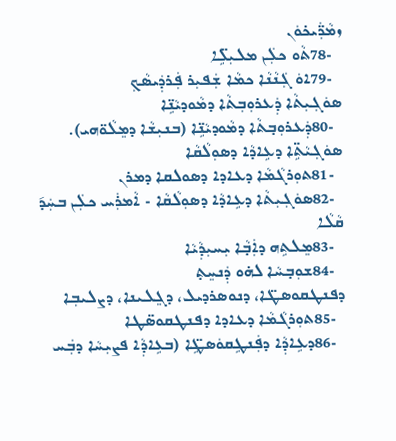ܙܡܵܪ̈ܲܝܟ̇ܘܿܢ
  -78ܬܵܘ ܟܠܲܢ ܡܠܝܼܠܹ̈ܐ
  -79ܐܘܿ ܓܲܢܵܢܵܐ ܟܡܵܐ ܫܲܦܝܼܪ ܦܲܪܕܲܝܣܵܟܼ
ܣܘܿܓܼܝܼܬܵܐ ܕܲܥܪܘܼܒܼܬܵܐ ܕܡܵܘܕܝܵܢܹ̈ܐ
  -80ܕܲܥܪܘܼܒ̣ܬܵܐ ܕܡܵܘܕܝܵܢܹ̈ܐ (ܒܢܝܼܫܵܐ ܕܡܸܠܵܘ̈ܗܝ).
ܣܘܿܓܼܝܵܬܹ̈ܐ ܕܥܹܐܕܵܐ ܕܣܘܼܠܵܩܵܐ
  -81ܬܘܼܪܓܵܡܵܐ ܕܥܐܕܐ ܕܣܘܠܩܐ ܕܡܪܢ
  -82ܣܘܿܓܼܝܼܬܵܐ ܕܥܹܐܕܵܐ ܕܣܘܼܠܵܩܵܐ ‐ ܐܵܡܪܲܚ ܟܠܲܢ ܒܚܲܕ݇ ܩܵܠܵܐ
  -83ܡܸܠܬܹܗ ܕܐܲܒ̣ܵܐ ܝܼܚܝܼܕܼܵܝܵܐ
  -84ܫܘܼܒ̣ܚܵܐ ܠܗ̇ܘ ܕܲܢܚܸܬ̣
ܕܦܢܛܩܘܣܛ̈ܐ، ܕܢܘܣܪܕܝܠ، ܕܓܸܠܝܢܐ، ܕܨܠܝܒܼܐ
  -85ܬܘܼܪܓܵܡܵܐ ܕܥܐܕܐ ܕܦܢܛܩܘܣ̈ܛܐ
  -86ܕܥܹܐܕܼܵܐ ܕܦܲܢܛܹܩܘܿܣܛܹ̈ܐ (ܒܥܹܐܕܼܵܐ ܦܨܝܼܚܵܐ ܕܒܲܚ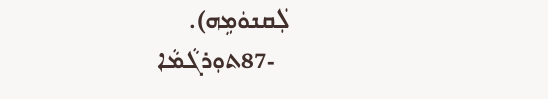ܠܲܩܢܘܿܡܹܗ).
  -87ܬܘܼܪܓܵܡܵܐ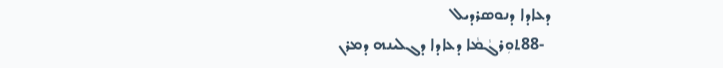ܕܥܐܕܐ ܕܢܘܣܪܕܝܠ
  -88ܬܘܼܪܓܵܡܵܐ ܕܥܐܕܐ ܕܓܠܝܢܗ ܕܡܪܢ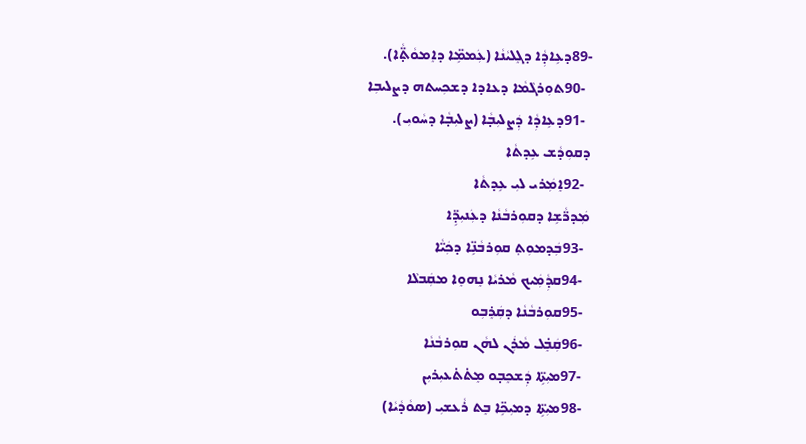-89ܕܥܹܐܕܼܵܐ ܕܓܸܠܝܵܢܵܐ (ܥܲܡܡܹ̈ܐ ܕܐܸܡܘܵܬ̣̈ܵܐ).
  -90ܬܘܼܪܓܵܡܵܐ ܕܥܐܕܐ ܕܫܟܼܚܬܗ ܕܨܠܝܒܼܐ
  -91ܕܥܹܐܕܼܵܐ ܕܲܨܠܝܼܒ̣ܵܐ (ܨܠܝܼܒ̣ܵܐ ܕܚܵܘܝܼ).
ܕܩܘܼܕܵܫ ܥܹܕܬܵܐ
  -92ܐܸܡܲܪܝ ܠܝܼ ܥܹܕܬܵܐ
ܡܲܕܪ̈ܵܫܹܐ ܕܩܘܼܪܒܵܢܵܐ ܕܥܲܢܝܼܕܹ̈ܐ
  -93ܒܲܕܡܘܼܬ݂ ܩܘܼܪܒܵܢܹ̈ܐ ܕܟܲܝ̈ܵܐ
  -94ܩܕܼܵܡܲܝܟ ܡܵܪܝܵܐ ܢܸܗܘܸܐ ܡܩܲܒܠܵܐ
  -95ܩܘܼܪܒܵܢܵܐ ܕܩܲܪܸܒܼܘ
  -96ܩܲܒܸ̇ܠ ܡܵܪܲܢ ܠܗܵܢ ܩܘܼܪܒܵܢܵܐ
  -97ܡܝܼܬܹ̈ܐ ܕܲܫܟܸܒ̣ܘ ܡܸܬ̇ܬ̇ܥܝܼܪܝܼܢ
  -98ܡܝܼܬܹ̈ܐ ܕܡܝܼܟܹ̈ܐ ܒܸܬ ܪܵܥܫܝܼ (ܣܘܵܕܵܝܵܐ)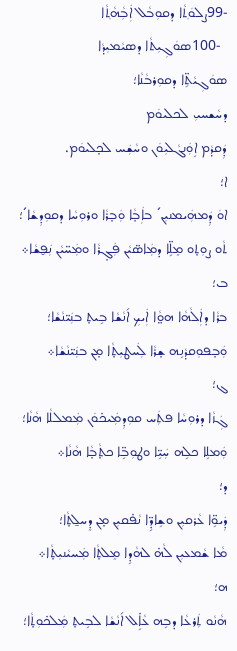-99ܨܠܘܿܬ݂ܵܐ ܕܩܘܼܒܵܠ ܐܲܒܼܵܗܵܬ݂ܵܐ
  -100ܣܘܿܓܼܝܼܬܵܐ ܕܣܝܵܡܝܼܕܵܐ
ܣܘܿܓܼܝܵܬܹ̈ܐ ܕܩܘܼܪܒܵܢܵܐ؛
ܕܚܵܫܚܝܼ ܠܟܠܝܘܿܡ
ܕܲܩܕܵܡ ܐܹܘܲܢܓܵܠܝܼܘܿܢ ܘܚܵܫܲܚ ܠܟ̣ܠܝܘܿܡ.
ܐ؛
ܐܘܿ ܕܲܡܗܲܝܡܢܝܼܢ´ ܒܐܲܒ̣ܵܐ ܘܲܒ̣ܪܵܐ ܘܪܘܼܚܵܐ ܕܩܘܼܕܼܫܵܐ´؛
ܬܵܘ ܨܘܼܬ̣ܘ ܡܸܠܹ̈ܐ ܕܡܲܐܣ̈ܝܵܢ ܦܲܓ̣ܪܵܐ ܘܡܲܚ̈ܝܵܢ ܢܲܦ̮ܫܵܐ܀
ܒ؛
ܒܪܵܐ ܕܐܲܠܵܗܵܐ ܗܘ̤ܵܐ ܐܲܝܟܼ ܐ݇ܢܵܫܵܐ ܒܹܝܬ̣ ܒܢܲܝ̈ܢܵܫܵܐ؛
ܘܲܒ̣ܦܘܼܩܕܵܢܹܗ ܫ̣ܪܵܐ ܠܲܚܛܝܼܬ̣ܵܐ ܡ̣ܢ ܒܢܲܝ̈ܢܵܫܵܐ܀
ܓ؛
ܓܲܙܵܐ ܕܪܘܼܚܵܐ ܦܬܲܚ ܩܘܼܕܼܡܲܝܟ̇ܘܿܢ ܡܲܡܠܠܵܐ ܗܵܢܵܐ؛
ܘܲܡܠܹܐ ܟܠܹܗ ܚܲܝܹ̈ܐ ܘܛܘܼܒܹ̈ܐ ܟܬ̣ܵܒ̣ܵܐ ܗܵܢܵܐ܀
ܕ؛
ܕܲܝܘܹ̈ܐ ܥܵܪܩܝܼܢ ܘܫܹܐܕܹ̈ܐ ܢܵܦ̇ܩܝܼܢ ܡ̣ܢ ܕܸܚܠ̱ܬ̣ܵܐ؛
ܡܵܐ ܫܵܡܥܝܼܢ ܠܵܗ̇ ܠܗܵܕܹܐ ܡܸܠܬ̣ܵܐ ܡܲܚܝܵܢܝܼܬ̣ܵܐ܀
ܗ؛
ܗܵܢܵܘ ܬܲܪܥܵܐ ܕܒܹܗ ܥܵܐܹ̇ܠ ܐ݇ܢܵܫܵܐ ܠܒܹܝܬ̣ ܡܲܠܟ̇ܘܼܬ̣ܵܐ؛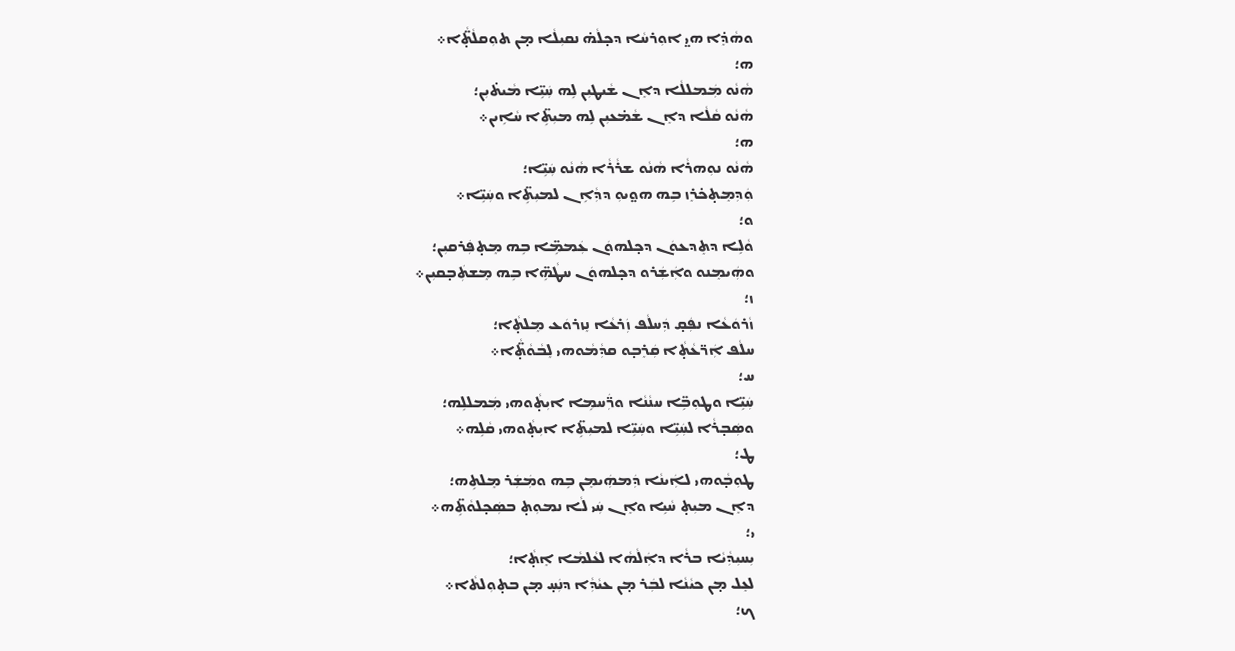ܘܗܵܕܸ̇ܐ ܗܝ̤ ܐܘܼܪܚܵܐ ܕܟ̣ܠܵܗ̇ ܢܩܝܼܠܵܐ ܡ̣ܢ ܬܘܼܩܠܵܬ̣̈ܵܐ܀
ܗ؛
ܗܵܢܵܘ ܡܲܡܠܠܵܐ ܕܐܸܢ ܫܵܝܛܝܼܢ ܠܹܗ ܚܲܝܹ̈ܐ ܡܵܝܬ̇ܝܼܢ؛
ܗܵܢܵܘ ܩܵܠܵܐ ܕܐܸܢ ܫܵܡ̇ܥܝܼܢ ܠܹܗ ܡܝܼܬܹ̈ܐ ܚܵܐܹܝܢ܀
ܗ؛
ܗܵܢܵܘ ܢܘܼܗܪܵܐ ܗܵܢܵܘ ܫܪܵܪܵܐ ܗܵܢܵܘ ܚܲܝܹ̈ܐ؛
ܘܲܕܼܡܸܬ̣ܟ̇ܪܸܙ ܒܹܗ ܗܘ̤ܝܘܼ ܕܕܼܵܐܹܢ ܠܡܝܼܬܹ̈ܐ ܘܚܲܝܹ̈ܐ܀
ܘ؛
ܘܵܠܹܐ ܕܬܸܕܥܘܿܢ ܕܟ̣ܠܗܘܿܢ ܥܲܡܡܹ̈ܐ ܒܹܗ ܡܸܬ̣ܦܲܪܩܝܼܢ؛
ܘܗܲܝܡܸܢܘ ܘܐܲܫܲܪܘ ܕܟ̣ܠܗܘܿܢ ܚܛܵܗܹ̈ܐ ܒܹܗ ܡܸܫܬܲܒ̣ܩܝܼܢ܀
ܙ؛
ܙܵܪܘܿܥܵܐ ܢܦܲܩ̣ ܕܲܚܠܵܦ ܙܲܪܥܵܐ ܢܸܙܪܘܿܥ ܡܸܠܬ̣ܵܐ؛
ܚܠܵܦ ܐܲܪ̈ܥܵܬ̣ܵܐ ܩܲܪܸܒ̣ܘ ܩܕܼܵܡܵܘܗܝ ܠܸܒܵܘܵܬ̣̈ܵܐ܀
ܚ؛
ܚܲܝܹ̈ܐ ܘܛܘܼܒܹ̈ܐ ܚܢܵܢܵܐ ܘܪ̈ܲܚܡܹܐ ܐܝܼܬ̣ܵܘܗܝ ܡܲܡܠܠܹܗ؛
ܘܣܲܒ̣ܪܵܐ ܠܚܲܝܹ̈ܐ ܘܚܲܝܹ̈ܐ ܠܡܝܼܬܹ̈ܐ ܐܝܼܬ̣ܵܘܗܝ ܩܵܠܹܗ܀
ܛ؛
ܛܘܼܒ̣ܵܘܗܝ ܠܐܲܝܢܵܐ ܕܲܡܗܲܝܡܸܢ ܒܹܗ ܘܡܲܫܲܪ ܡܸܠܬܹܗ؛
ܕܐܸܢ ܡܝܼܬ̣ ܚܵܝܹܐ ܘܐܸܢ ܚܲܝ ܠܵܐ ܢܡܘܼܬ̣ ܒܣܲܟ̣ܠܘܵܬܹ̈ܗ܀
ܝ؛
ܝܼܚܝܼܕܼܵܝܵܐ ܒܪܵܐ ܕܐܲܠܵܗܵܐ ܠܥܵܠܡܵܐ ܐܸܬ̣ܵܐ؛
ܠܥܸܠ ܡ̣ܢ ܟܝܵܢܵܐ ܠܒܲܪ ܡ̣ܢ ܥܝܵܕܼܵܐ ܕܢܲܚ̣ ܡ̣ܢ ܒܬ̣ܘܼܠܬܵܐ܀
ܟ؛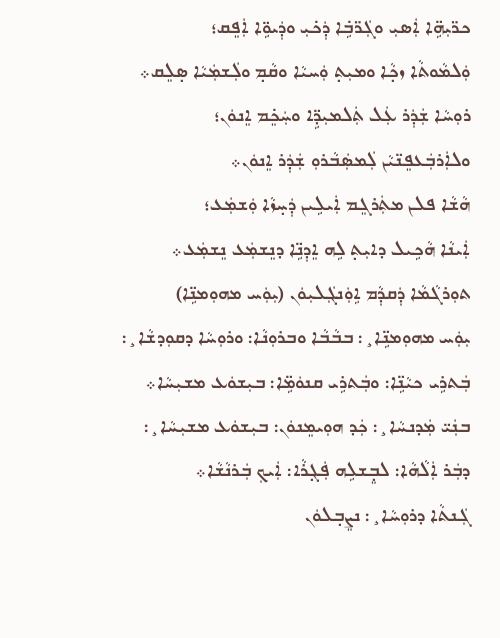ܟܪ̈ܝܼܗܹ̈ܐ ܐܲܣܝܼ ܘܓܲܪ̈ܒܹ̇ܐ ܕܲܟ̇ܝܼ ܘܕܲܝܘܹ̈ܐ ܐܲܦܸܩ؛
ܘܲܠܡܵܘܬܵܐ ܙܟ̣ܵܐ ܘܡܝܼܬ̣ ܘܲܚܝܵܐ ܘܩܵܡ̣ ܘܠܲܫܡܲܝܵܐ ܣ̣ܠܸܩ܀
ܪܘܼܚܵܐ ܫܲܕܲܪ ܥܲܠ ܬܲܠܡܝܼܕܹ̈ܐ ܘܚܲܟܸ̇ܡ ܐܸܢܘܿܢ؛
ܘܠܐܲܪܒܲܥܦܸܢ̈ܝܵܢ ܠܲܡܣܲܒܵܪܘܼ ܫܲܕܲܪ ܐܸܢܘܿܢ܀
ܗܵܫܵܐ ܦܠܢ ܡܬܲܪܓܸܡ ܐܲܝܠܹܝܢ ܕܲܚ̣ܙܵܐ ܘܲܫܡܲܥ؛
ܐܲܝܢܵܐ ܗܵܟܹܝܠ ܕܐܝܼܬ̣ ܠܹܗ ܐܸܕܼܢܹ̈ܐ ܕܢܸܫܡܲܥ ܢܸܫܡܲܥ܀
ܬܘܼܪܓܵܡܵܐ ܕܲܩܕܼܵܡ ܐܹܘܲܢܓܲܠܝܼܘܿܢ (ܝܼܘܲܚ ܡܗܘܼܡܢܹ̈ܐ)
ܝܼܘܲܚ ܡܗܘܼܡܢܹ̈ܐ¸: ܒܒܵܒܵܐ ܘܒܪܘܼܢܵܐ: ܘܪܘܼܚܵܐ ܕܩܘܼܕܫܵܐ¸:
ܒܲܬܪܹܝ ܟܝܵܢܹ̈ܐ: ܘܒܲܬܪܹܝ ܩܢܘܿܡܹ̈ܐ: ܒܝܼܫܘܿܥ ܡܫܝܼܚܵܐ‌‌‌܀
ܒܢܲܝ̈ ܡܲܕܢܚܵܐ¸: ܟܲܕ ܗܘܼܝܡܸܢܘܿܢ: ܒܝܼܫܘܿܥ ܡܫܝܼܚܵܐ¸:
ܕܒܲܪ ܐܲܠܵܗܵܐ: ܠܒ̣ܸܫܠܹܗ ܦܲܓ̣ܪܵܐ: ܐܲܝܟܼ ܒܲܪܢܵܫܵܐ‌‌܀
ܓܲܢܬܵܐ ܕܪܘܼܚܵܐ¸: ܢܨܸܒ̣ܠܘܿܢ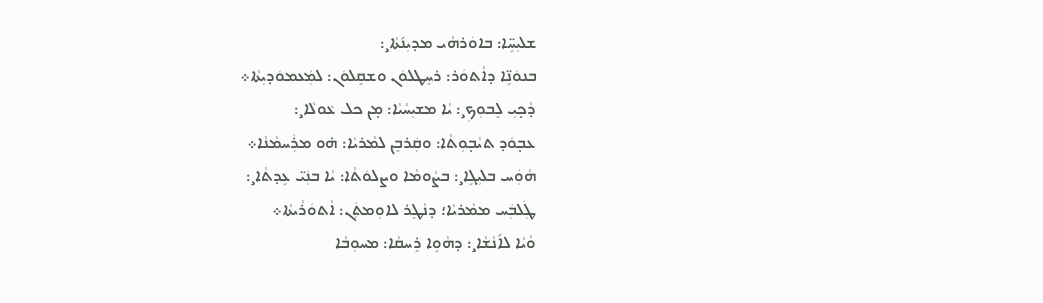ܫܠܝܼܚܹ̈ܐ: ܒܐܘܿܪܗܵ‌ܝ ܡܕܝܼܢ݇ܬܵܐ¸:
ܒܢܘܿܢܹ̈ܐ ܕܐܵܬܘܿܪ: ܪܚܸܛܠܘܿܢ ܘܫܩܸܠܘܿܢ: ܠܡܲܥܡܘܿܕܝܼܬܵܐ‌܀
ܕܵܟ̣ܝܼ ܠܸܒܘܼܟܼ¸: ܝܵܐ ܡܫܝܼܚܵܝܵܐ: ܡ̣ܢ ܟܠ ܥܵܘܠܵܐ¸:
ܥܒ̣ܘܿܕ ܬܝܵܒ̣ܘܼܬܵܐ: ܘܩܲܪܒܸܢ ܠܡܵܪܝܵܐ: ܗ̇ܘ ܡܪܲܚܡܵܢܵܐ‌܀
ܗܵܘܲܚ ܒܠܝܼܓܹܐ¸: ܒܨܵܘܡܵܐ ܘܨܠܘܿܬܵܐ: ܝܵܐ ܒܢܲܝ̈ ܥܹܕܬܵܐ¸:
ܛܲܠܒܲܚ ܡܡܵܪܝܵܐ؛ ܕܢܵܛܸܪ ܠܐܘܼܡܬܲܢ: ܐܵܬܘܿܪܵܝܬܵܐ‌‌܀
ܘܵܝܵܐ ܠܐ݇ܢܵܫܵܐ¸: ܕܗܵܘܹܐ ܪܸܚܩܵܐ: ܡܚܘܼܒܵܐ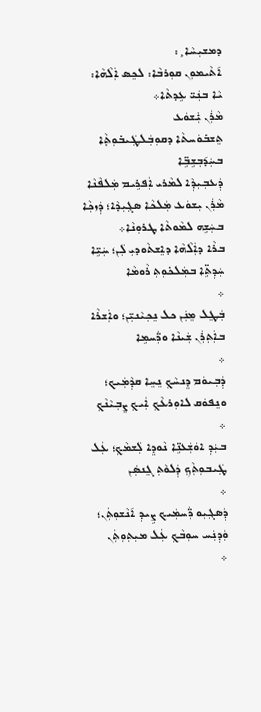ܕܡܫܝܼܚܵܐ¸:
ܐ݇ܬܵܝܡܘܼܢ ܩܘܼܪܒܵܐ: ܠܟܸܣ ܐܲܠܵܗܵܐ: ܝܵܐ ܒܢܲܝ̈ ܥܹܕܬܵܐ‌‌܀
ܡܵܪܲܢ ܝܑܼܫܘܿܥ
ܬܸܫܒ̇ܘܿܚܬܵܐ ܕܩܘܼܒܲܠܛܲܝܒ̇ܘܼܬ݂ܵܐ ܒܚܲܕ݇ܒܼܫܹܒܹ̈ܐ
ܕܲܥܒܼܝܼܕܼܵܐ ܠܡܵܪܝ ܐܲܦܪܹܝܡ ܡܲܠܦܵܢܵܐ
ܡܵܪܲܢ ܝܼܫܘܿܥ ܡܲܠܟܵܐ ܣܓܼܝܼܕܵܐ؛ ܕܲܙܟܼܵܐ ܒܚܲܫܹܗ ܠܡܵܘܬܵܐ ܛܪܘܼܢܵܐ܀
ܒܪܵܐ ܕܐܲܠܵܗܵܐ ܕܐܸܫܬܵܘܕܝܼ ܠܲܢ؛ ܚܲܝܹ̈ܐ ܚܲܕܼܬܹ̈ܐ ܒܡܲܠܟ̇ܘܼܬܼ ܪܵܘܡܵܐ
܀
ܒܲܛܸܠ ܡܸܢܲܢ ܟܠ ܢܸܟܼܝܵܢܝܼ̈ܢ؛ ܘܐܲܫܪܵܐ ܒܐܲܬܼܪܲܢ ܫܲܝܢܵܐ ܘܪ̈ܲܚܡܹܐ
܀
ܕܲܒܼܝܘܿܡ ܕܸܢܚܵܟܼ ܢܸܚܸܐ ܩܕܼܵܡܲܝܟ؛ ܘܢܸܦܘܿܩ ܠܐܘܼܪܥܵܟܼ ܐܲܝܟܼ ܨܸܒܼܝܵܢܵܟܼ
܀
ܒܝܲܕܼ ܐܘܿܫܲܥܢܹ̈ܐ ܢܵܘܕܸܐ ܠܲܫܡܵܟܼ؛ ܥܲܠ ܛܲܝܒܘܼܬܼܵܟܼ ܕܲܠܘܵܬܼ ܓܸܢܣܲܢ
܀
ܕܲܣܓܼܝܼܘ ܪ̈ܲܚܡܲܝܟ ܨܹܝܕܼ ܐ݇ܢܵܫܘܼܬܲܢ؛ ܘܲܕܼܢܲܚ ܚܘܼܒܵܟܼ ܥܲܠ ܡܝܼܬܼܘܼܬܲܢ
܀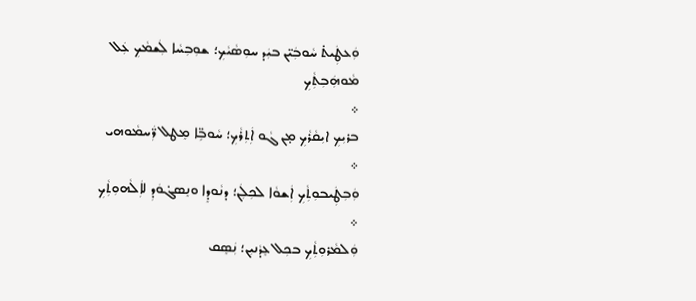ܘܲܥܛܲܝܬ̇ ܚܵܘܒܲܝ̈ܢ ܒܝܲܕ ܚܘܼܣܵܝܵܟܼ؛ ܫܘܼܒܼܚܵܐ ܠܲܫܡܵܟܼ ܥܲܠ ܡܵܘܗܲܒܼܬܼܵܟܼ
܀
ܒܪܝܼܟܼ ܐܝܼܩܵܪܵܟܼ ܡ̣ܢ ܓܵܘ ܐܲܬܼܪܵܟܼ؛ ܚܵܘܒܹ̈ܐ ܡܸܛܠ ܪ̈ܲܚܡܵܘܗܝ
܀
ܘܲܒܼܛܲܝܒܘܼܬܼܵܟܼ ܐܲܫܘܵܐ ܠܟܼܠܲܢ؛ ܕܢܵܘܕܸܐ ܘܢܸܣܓ̇ܘܿܕܼ ܠܐܲܠܵܗܘܼܬܼܵܟܼ
܀
ܘܲܠܡܵܪܘܼܬܼܵܟܼ ܒܟܼܠ ܥܸܕܵܢܝܼܢ؛ ܢܲܣܸܩ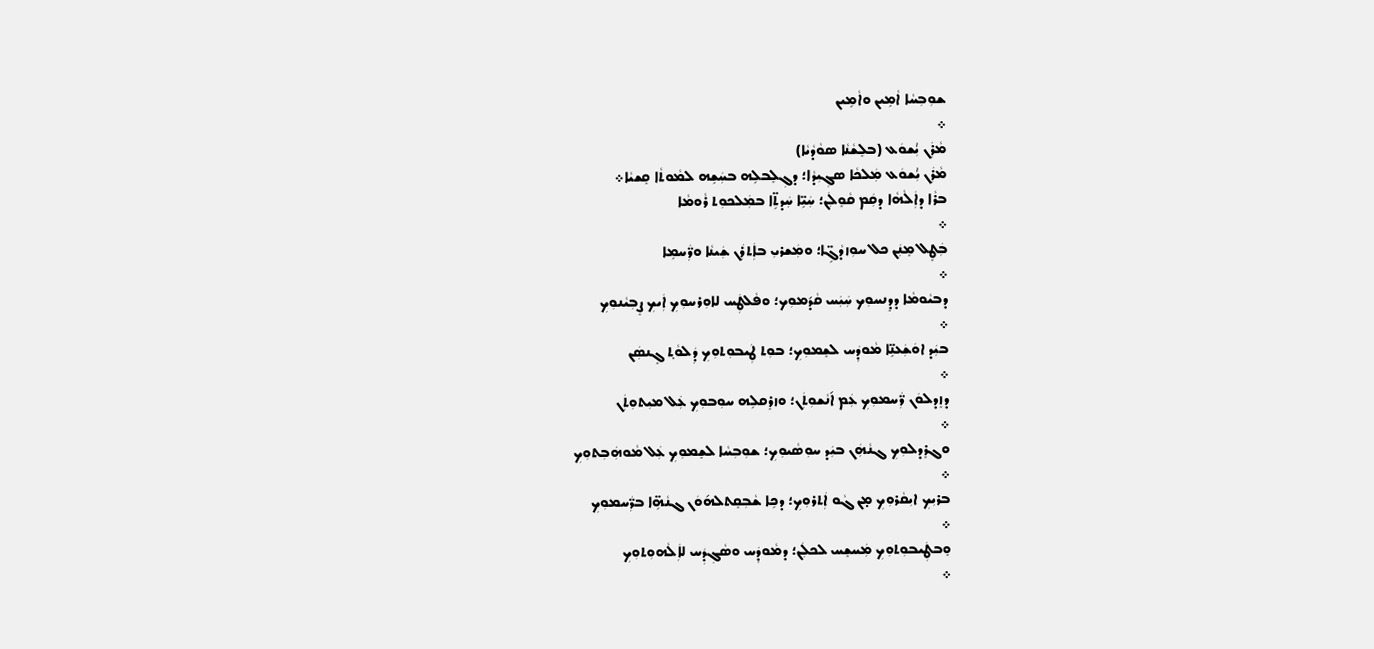ܫܘܼܒܼܚܵܐ ܐܵܡܹܝܢ ܘܐܵܡܹܝܢ
܀
ܡܵܪܲܢ ܝܑܼܫܘܿܥ (ܒܠܸܫܵܢܵܐ ܣܘܵܕܵܝܵܐ)
ܡܵܪܲܢ ܝܑܼܫܘܿܥ ܡܲܠܟܵܐ ܣܓܼܝܼܕܵܐ؛ ܕܓܼܠܸܒܠܹܗ ܒܚܲܫܹܗ ܠܡܵܘܬܵܐ ܩܸܫܝܵܐ܀
ܒܪܵܐ ܕܐܲܠܵܗܵܐ ܕܩܲܡ ܩܵܘܸܠܲܢ؛ ܚܲܝܹ̈ܐ ܚܲܕܬܹ̈ܐ ܒܡܲܠܟܘܼܬ ܪܵܘܡܵܐ
܀
ܒܲܛܸܠ ܡܸܢܲܢ ܟܠ ܚܘܼܙܕܵܓܹ̈ܐ؛ ܘܡܲܫܪܝܼ ܒܐܲܬܪܲܢ ܫܲܝܢܵܐ ܘܪ̈ܲܚܡܹܐ
܀
ܕܒܝܵܘܡܵܐ ܕܕܸܢܚܘܼܟ ܚܲܝܲܚ ܩܵܕ݇ܡܘܼܟ؛ ܘܦܵܠܛܲܚ ܠܐܘܼܪܚܘܼܟܼ ܐܲܝܟܼ ܨܸܒܼܝܵܢܘܼܟܼ
܀
ܒܝܲܕ ܐܘܿܫܲܥܢܹ̈ܐ ܡܵܘܕܲܚ ܠܫܸܡܘܼܟܼ؛ ܒܘܼܬ ܛܲܝܒܘܼܬܘܼܟܼ ܕܲܠܘܵܬ݂ ܓܸܢܣܲܢ
܀
ܕܙܸܕܠܘܿܢ ܪ̈ܲܚܡܘܼܟܼ ܥܲܡ ܐ݇ܢܵܫܘܼܬܲܢ؛ ܘܙܪܸܩܠܹܗ ܚܘܼܒܘܼܟܼ ܥܲܠ ܡܝܼܬܘܼܬܲܢ
܀
ܘܓܪܸܕܠܘܼܟܼ ܓܢܵܗܲܢ ܒܝܲܕ ܚܘܼܣܵܝܘܼܟܼ؛ ܫܘܼܒܼܚܵܐ ܠܫܸܡܘܼܟܼ ܥܲܠ ܡܵܘܗܲܒܼܬܘܼܟܼ
܀
ܒܪܝܼܟܼ ܐܝܼܩܵܪܘܼܟܼ ܡ̣ܢ ܓܵܘ ܐܲܬܪܘܼܟܼ؛ ܕܟܹܐ ܫܵܒܼܩܸܬܠܗ݇ܘܿܢ ܓܢܵܗܹ̈ܐ ܒܪ̈ܲܚܡܘܼܟܼ
܀
ܘܸܒܛܲܝܒܘܼܬܘܼܟܼ ܡܲܚܫܸܚ ܠܟܠܲܢ؛ ܕܡܵܘܕܲܚ ܘܣܵܓܼܕܲܚ ܠܐܲܠܵܗܘܼܬܘܼܟܼ
܀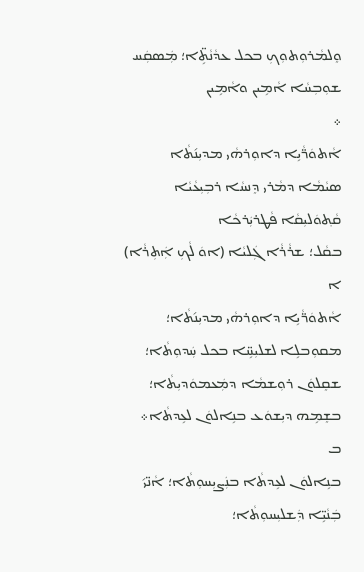ܘܸܠܡܵܪܘܼܬܘܼܟܼ ܒܟܠ ܥܕܵܢܵܬܹ̈ܐ؛ ܡܲܣܩܲܚ ܫܘܼܒܼܚܵܐ ܐܵܡܹܝܢ ܘܐܵܡܹܝܢ
܀
ܐܵܬܘܿܪ̈ܵܝܹܐ ܕܐܘܼܪܗܵܝ ܡܕܝܼܢ݇ܬܵܐ
ܣܝܵܡܵܐ ܕܡܵܪܝ ܕܸܢܚܵܐ ܪܒܼܝܼܥܵܝܵܐ ܩܵܬ݂ܘܿܠܝܼܩܵܐ ܦܵܛܪܝܲܪܟܵܐ
ܒܩܵܠ؛ ܫܪܵܪܵܐ ܓܲܠܝܵܐ (ܐܘܿ ܠܵܟܼ ܐܲܬܼܪܵܐ)
ܐ
ܐܵܬܘܿܪ̈ܵܝܹܐ ܕܐܘܼܪܗܵܝ ܡܕܝܼܢ݇ܬܵܐ؛ ܡܩܘܼܒܠܹܐ ܠܫܠܝܼܚܹ̈ܐ ܒܟܠ ܚܲܕܘܼܬܵܐ؛
ܫܩܸܠܘܿܢ ܪܘܼܫܡܵܐ ܕܡܲܥܡܘܿܕܝܼܬܵܐ؛ ܒܫܸܡܹܗ ܕܝܼܫܘܿܥ ܒܢܹܐܠܘܿܢ ܠܥܹܕܬܵܐ܀
ܒ
ܒܢܹܐܠܘܿܢ ܠܥܹܕܬܵܐ ܒܢܲܨܝܼܚܘܼܬܵܐ؛ ܐܵܢ̈ܝ݇ ܒܲܢܵܝܹ̈ܐ ܕܲܫܠܝܼܚܘܼܬܵܐ؛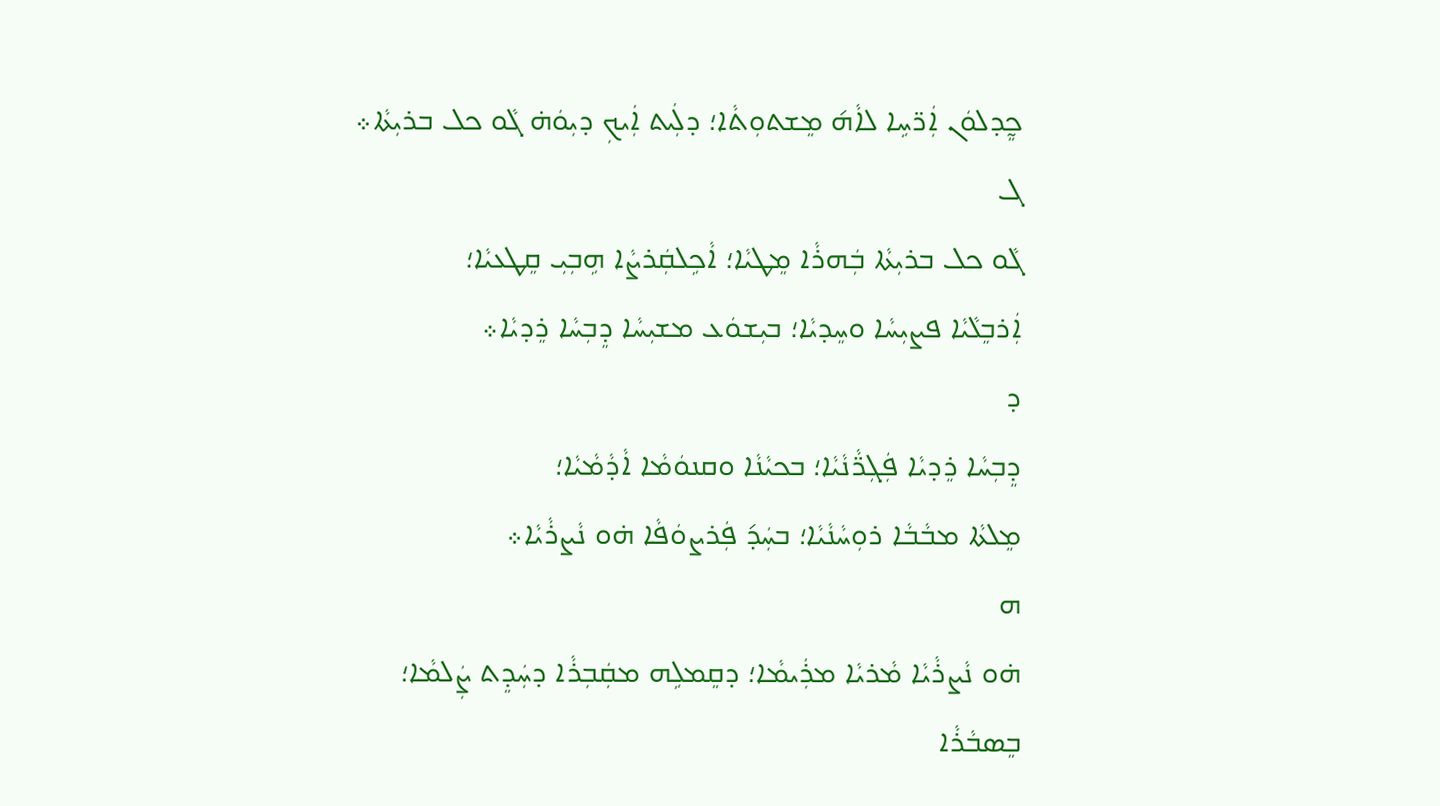ܟ̰ܸܕܠܘܿܢ ܐܲܪ̈ܚܹܐ ܠܐܵܗ݇ ܡܸܫܬܘܼܬܵܐ؛ ܕܠܲܝܬ ܐܲܝܟܼ ܕܝܼܘܿܗ̇ ܓܵܘ ܟܠ ܒܪܝܼܬܵܐ܀
ܓ
ܓܵܘ ܟܠ ܒܪܝܼܬܵܐ ܒܲܗܪܵܐ ܡܸܛܝܵܐ؛ ܐܵܟܹܠܩܲܪܨܵܐ ܗܹܒܼܝܼ ܩܸܛܥܝܵܐ؛
ܐܲܪܒܸܠܵܝܵܐ ܦܨܝܼܚܵܐ ܘܚܸܕܝܵܐ؛ ܒܝܼܫܘܿܥ ܡܫܝܼܚܵܐ ܕܸܒܼܚܵܐ ܪܸܕܝܵܐ܀
ܕ
ܕܸܒܼܚܵܐ ܪܸܕܝܵܐ ܦܲܓܼܪ̈ܵܢܵܝܵܐ؛ ܒܟܝܵܢܵܐ ܘܩܢܘܿܡܵܐ ܐܵܕܵܡܵܝܵܐ؛
ܡܸܠܬܵܐ ܡܒܵܒܵܐ ܪܘܼܚܵܢܵܝܵܐ؛ ܒܚܲܕ݇ ܦܲܪܨܘܿܦܵܐ ܗ̇ܘ ܢܵܨܪܵܝܵܐ܀
ܗ
ܗ̇ܘ ܢܵܨܪܵܝܵܐ ܡܵܪܝܵܐ ܡܪܲܝܡܵܐ؛ ܕܩܸܡܠܹܗ ܡܩܲܒܼܪܵܐ ܕܚܲܕܸܬ ܨܲܠܡܵܐ؛
ܒܸܣܒܵܪܵܐ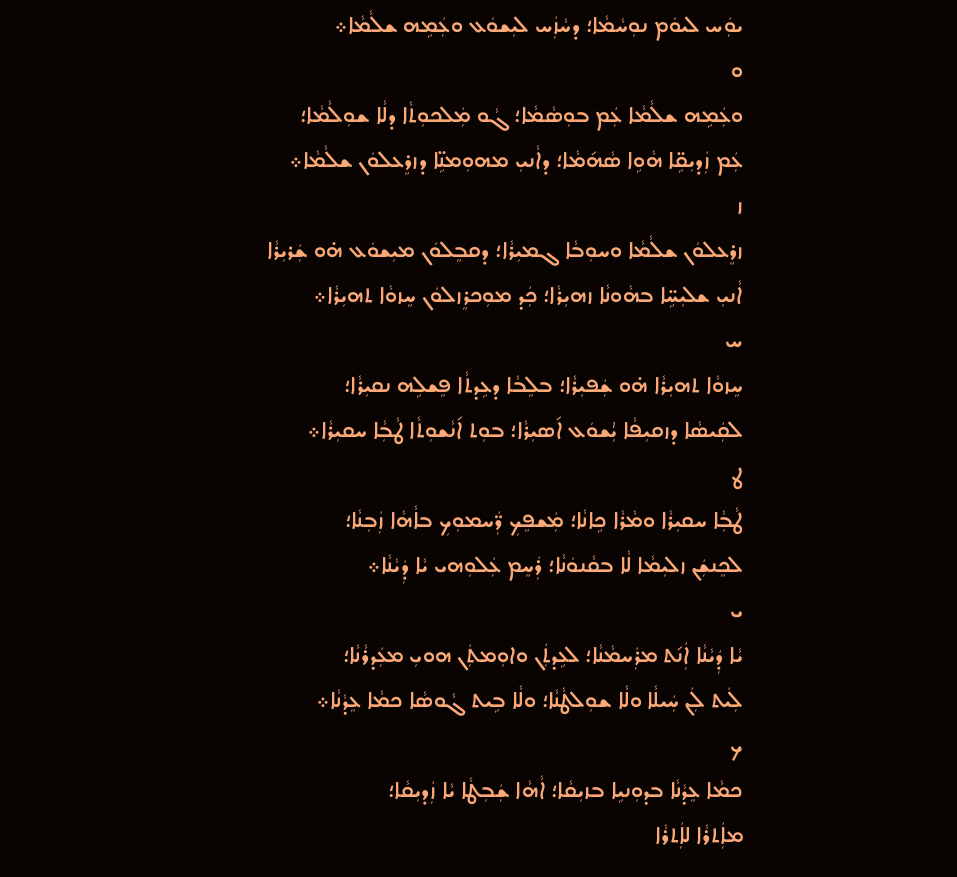ܝܘܲܚ ܠܝܘܿܡ ܢܘܼܚܵܡܵܐ؛ ܕܚܵܙܲܚ ܠܝܼܫܘܿܥ ܘܥܲܡܹܗ ܫܠܵܡܵܐ܀
ܘ
ܘܥܲܡܹܗ ܫܠܵܡܵܐ ܥܲܡ ܒܘܼܣܵܡܵܐ؛ ܓܵܘ ܡܲܠܟܘܼܬܵܐ ܕܠܵܐ ܫܘܼܠܵܡܵܐ؛
ܥܲܡ ܙܲܕܝܼܩܹ̈ܐ ܗܵܘܹܐ ܣܵܗ݇ܡܵܐ؛ ܕܐܵܢܝܼ ܡܗܘܼܡܢܹ̈ܐ ܕܙܪܸܥܠܘܿܢ ܫܠܵܡܵܐ܀
ܙ
ܙܪܸܥܠܘܿܢ ܫܠܵܡܵܐ ܘܚܘܼܒܵܐ ܓܡܝܼܪܵܐ؛ ܕܩܒܸܠܘܿܢ ܡܝܼܫܘܿܥ ܗ̇ܘ ܫܲܪܝܼܪܵܐ
ܐܵܢܝܼ ܫܠܝܼܚܹ̈ܐ ܒܗܵܘܢܵܐ ܙܗܝܼܪܵܐ؛ ܟܲܕ ܡܘܼܟܪܸܙܠܘܿܢ ܚܸܙܘܵܐ ܬܗܝܼܪܵܐ܀
ܚ
ܚܸܙܘܵܐ ܬܗܝܼܪܵܐ ܗ̇ܘ ܫܲܦܝܼܪܵܐ؛ ܒܠܸܒܵܐ ܕܥܹܕܬܵܐ ܦܸܫܠܹܗ ܢܩܝܼܪܵܐ؛
ܠܩܲܝܣܵܐ ܕܙܩܝܼܦܵܐ ܝܑܼܫܘܿܥ ܐ݇ܣܝܼܪܵܐ؛ ܒܘܼܬ ܐ݇ܢܵܫܘܼܬܵܐ ܛܵܒܼܵܐ ܚܩܝܼܪܵܐ܀
ܛ
ܛܵܒܼܵܐ ܚܩܝܼܪܵܐ ܘܡܵܪܵܐ ܟܹܐܢܵܐ؛ ܡܲܫܦܸܟܼ ܪ̈ܲܚܡܘܼܟܼ ܒܐܵܗܵܐ ܙܲܒܼܢܵܐ؛
ܠܟܸܢܫܲܢ ܙܠܝܼܡܵܐ ܠܵܐ ܒܩܵܢܘܿܢܵܐ؛ ܪܲܚܸܡ ܥܲܠܘܼܗܝ ܝܵܐ ܕܲܝܵܢܵܐ܀
ܝ
ܝܵܐ ܕܲܝܵܢܵܐ ܐܲܢ݇ܬ ܡܪܲܚܡܵܢܵܐ؛ ܠܥܹܕܬܲܢ ܘܐܘܼܡܬܲܢ ܗܘܝܼ ܡܥܲܕܪܵܢܵܐ؛
ܠܲܝܬ ܠܲܢ ܚܲܝܠܵܐ ܘܠܵܐ ܫܘܼܠܛܵܢܵܐ؛ ܘܠܵܐ ܒܹܝܬ ܓܵܘܣܵܐ ܟܡܵܐ ܥܸܕܵܢܵܐ܀
ܟ
ܟܡܵܐ ܥܸܕܵܢܵܐ ܒܕܘܼܢܝܹܐ ܒܙܝܼܩܵܐ؛ ܐܵܗܵܐ ܫܲܒܼܛܵܐ ܝܵܐ ܙܲܕܝܼܩܵܐ؛
ܡܐܲܬܪܵܐ ܠܐܲܬܪܵܐ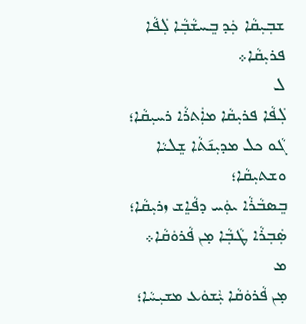ܫܒܼܝܼܩܵܐ ܟܲܕ ܒܸܚܫܵܒܼܵܐ ܠܲܦܵܐ ܦܪܝܼܩܵܐ܀
ܠ
ܠܲܦܵܐ ܦܪܝܼܩܵܐ ܡܐܲܬܪܵܐ ܪܚܝܼܩܵܐ؛ ܓܵܘ ܟܠ ܡܕܝܼܢ݇ܬܵܐ ܫܸܠܝܵܐ ܘܫܬܝܼܩܵܐ؛
ܒܸܣܒܵܪܵܐ ܝܘܲܚ ܕܦܵܐܸܫ ܙܪܝܼܩܵܐ؛ ܣܲܒܼܪܵܐ ܛܵܒܼܵܐ ܡ̣ܢ ܦܵܪܘܿܩܵܐ܀
ܡ
ܡ̣ܢ ܦܵܪܘܿܩܵܐ ܝܑܼܫܘܿܥ ܡܫܝܼܚܵܐ؛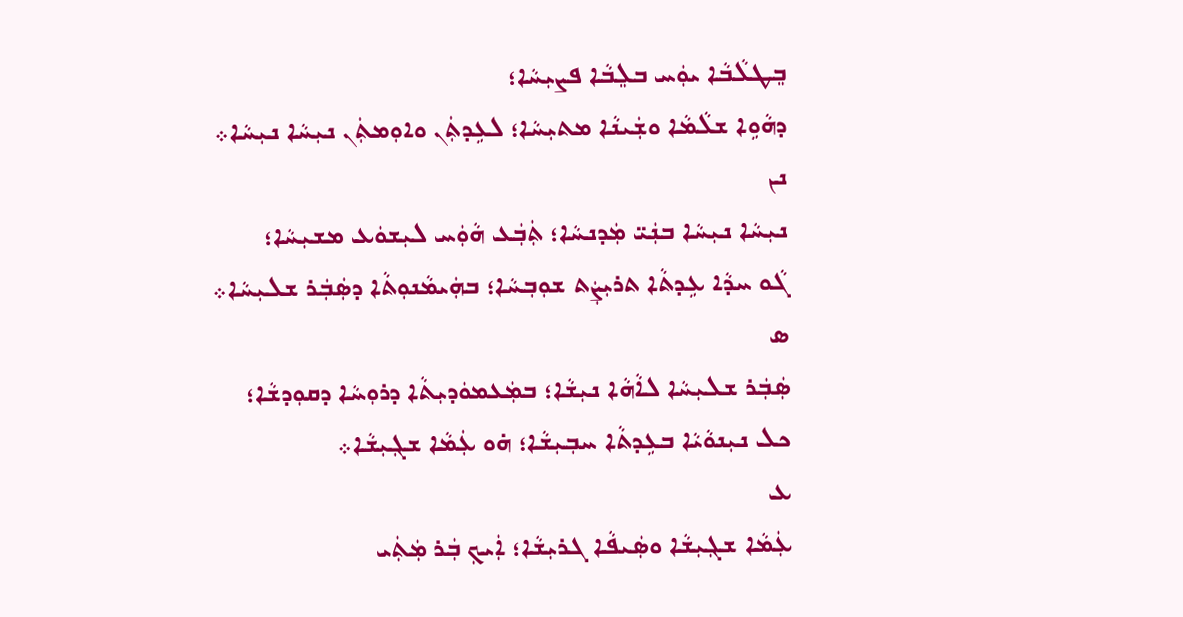ܒܸܛܠܵܒܵܐ ܝܘܲܚ ܒܠܸܒܵܐ ܦܨܝܼܚܵܐ؛
ܕܗܵܘܹܐ ܫܠܵܡܵܐ ܘܫܲܝܢܵܐ ܡܬܝܼܚܵܐ؛ ܠܥܹܕܬܲܢ ܘܐܘܼܡܬܲܢ ܢܝܼܚܵܐ ܢܝܼܚܵܐ܀
ܢܢ
ܢܝܼܚܵܐ ܢܝܼܚܵܐ ܒܢܲܝ̈ ܡܲܕܢܚܵܐ؛ ܬܲܒܲܥ ܗܵܘܲܚ ܠܝܼܫܘܿܥ ܡܫܝܼܚܵܐ؛
ܓܵܘ ܚܕܵܐ ܥܹܕܬܵܐ ܬܪܝܼܨܲܬ ܫܘܼܒܼܚܵܐ؛ ܒܗܲܝܡܵܢܘܼܬܵܐ ܕܣܲܒܲܪ ܫܠܝܼܚܵܐ܀
ܣ
ܣܲܒܲܪ ܫܠܝܼܚܵܐ ܠܐܵܗܵܐ ܢܝܼܫܵܐ؛ ܒܡܲܥܡܘܿܕܝܼܬܵܐ ܕܪܘܼܚܵܐ ܕܩܘܼܕܫܵܐ؛
ܟܠ ܢܝܼܢܘܵܝܵܐ ܒܥܹܕܬܵܐ ܚܒܼܝܼܫܵܐ؛ ܗ̇ܘ ܥܲܡܵܐ ܫܓܼܝܼܫܵܐ܀
ܥ
ܥܲܡܵܐ ܫܓܼܝܼܫܵܐ ܘܣܲܝܦܵܐ ܓܪܝܼܫܵܐ؛ ܐܲܝܟܼ ܒܲܪ ܡܲܬܲܝ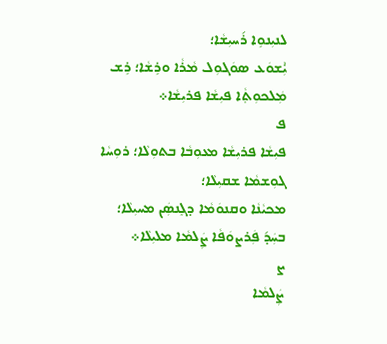ܠܢܝܼܢܘܹܐ ܪ݇ܚܝܼܫܵܐ؛
ܝܑܼܫܘܿܥ ܣܘܿܓܘܼܠ ܡܵܪܵܐ ܘܪܹܫܵܐ؛ ܪܹܫ ܡܲܠܟܘܼܬ݂ܵܐ ܦܝܼܫܵܐ ܦܪܝܼܫܵܐ܀
ܦ
ܦܝܼܫܵܐ ܦܪܝܼܫܵܐ ܡܥܘܼܒܵܐ ܒܬܘܼܠܵܐ؛ ܪܘܼܚܵܐ ܓܘܼܫܡܵܐ ܫܩܝܼܠܵܐ؛
ܡܟܝܵܢܵܐ ܘܩܢܘܿܡܵܐ ܕܓܸܢܣܲܢ ܡܚܝܼܠܵܐ؛ ܒܚܲܕ݇ ܦܲܪܨܘܿܦܵܐ ܨܲܠܡܵܐ ܡܠܝܼܠܵܐ܀
ܨ
ܨܲܠܡܵܐ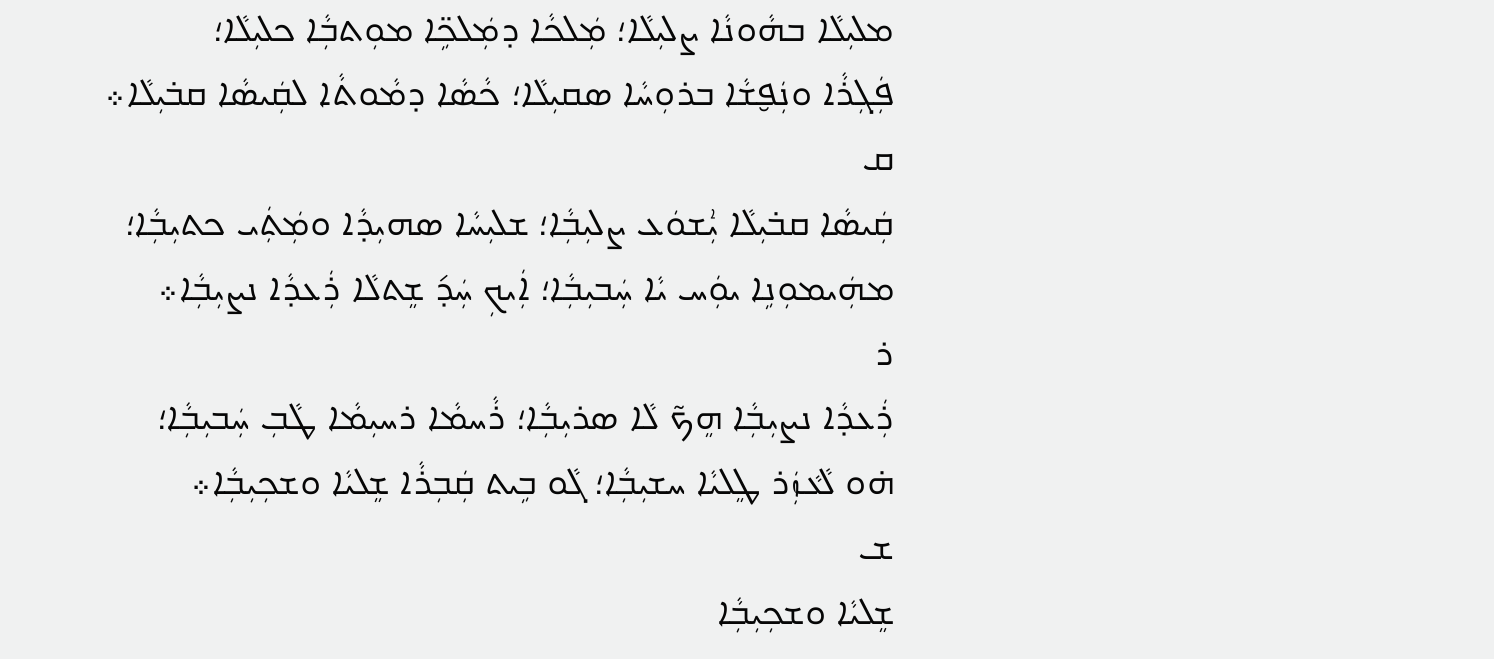ܡܠܝܼܠܵܐ ܒܗܵܘܢܵܐ ܨܠܝܼܠܵܐ؛ ܡܲܠܟܵܐ ܕܡܲܠܟܹ̈ܐ ܡܘܼܬܒܼܵܐ ܟܠܝܼܠܵܐ؛
ܦܲܓܼܪܵܐ ܘܢܲܦ̮ܫܵܐ ܒܪܘܼܚܵܐ ܣܩܝܼܠܵܐ؛ ܟܵܣܵܐ ܕܡܵܘܬܵܐ ܠܩܲܝܣܵܐ ܩܒ̇ܝܼܠܵܐ܀
ܩ
ܩܲܝܣܵܐ ܩܒ̇ܝܼܠܵܐ ܝܑܼܫܘܿܥ ܨܠܝܼܒܼܵܐ؛ ܫܠܝܼܚܵܐ ܣܗܝܼܕܵܐ ܘܡܲܬܲܝ ܟܬܝܼܒܼܵܐ؛
ܡܗܲܝܡܘܼܢܹܐ ܝܘܲܚ ܝܵܐ ܚܲܒܝܼܒܼܵܐ؛ ܐܲܝܟܼ ܚܲܕ݇ ܫܸܬܠܵܐ ܪܲܥܕܵܐ ܢܨܝܼܒܼܵܐ܀
ܪ
ܪܲܥܕܵܐ ܢܨܝܼܒܼܵܐ ܗܸܟ̃ ܠܵܐ ܣܪܝܼܒܼܵܐ؛ ܪܵܚܡܵܐ ܪܚܝܼܡܵܐ ܛܵܒܼ ܚܲܒܝܼܒܼܵܐ؛
ܗ̇ܘ ܠܵܥܵܙܲܪ ܛܸܠܝܵܐ ܚܫܝܼܒܼܵܐ؛ ܓܵܘ ܒܹܝܬ ܩܲܒܼܪܵܐ ܫܸܠܝܵܐ ܘܫܟܼܝܼܒܼܵܐ܀
ܫ
ܫܸܠܝܵܐ ܘܫܟܼܝܼܒܼܵܐ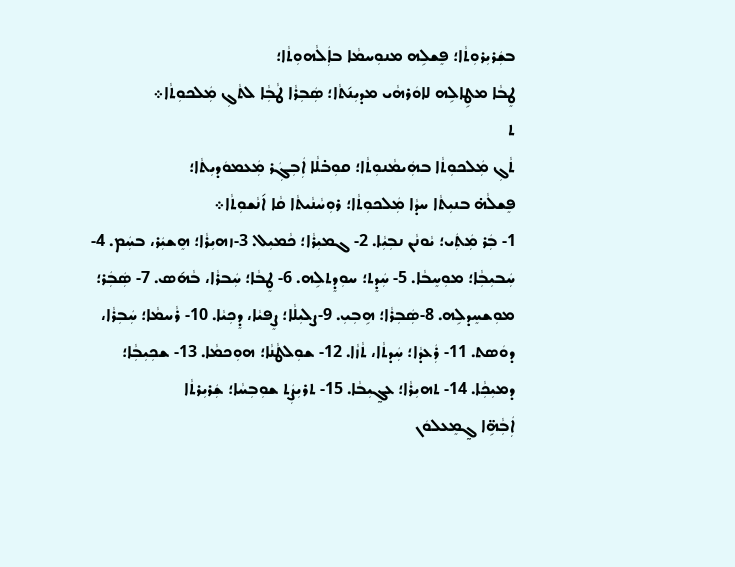ܒܫܲܪܝܼܪܘܼܬܵܐ؛ ܦܸܫܠܹܗ ܡܢܘܼܚܡܵܐ ܒܐܲܠܵܗܘܼܬܵܐ؛
ܛܸܒܵܐ ܡܛܹܐܠܹܗ ܠܐܘܿܪܗܵܝ ܡܕܝܼܢ݇ܬܵܐ؛ ܣܲܒܼܪܵܐ ܛܵܒܼܵܐ ܠܬܵܓܼ ܡܲܠܟܘܼܬܵܐ܀
ܬ
ܬܵܓܼ ܡܲܠܟܘܼܬܵܐ ܒܗܲܝܡܵܢܘܼܬܵܐ؛ ܩܘܼܒ̇ܠܵܐ ܐܲܒܼܓܲܪ ܡܲܥܡܘܿܕܝܼܬܵܐ؛
ܦܸܫܠܵܗ̇ ܒܢܝܼܬܵܐ ܚܕܵܐ ܡܲܠܟܘܼܬܵܐ؛ ܪܘܼܚܵܢܵܝܬܵܐ ܩܵܐ ܐ݇ܢܵܫܘܼܬܵܐ܀
1‐ ܒܲܪ ܡܲܬܲܝ؛ ܝܵܘܢܵܢ ܢܒܼܝܼܵܐ. 2‐ ܓܡܝܼܪܵܐ؛ ܟܵܡܝܼܠ. 3‐ܙܗܝܼܪܵܐ؛ ܗܸܫܝܲܪ، ܒܚܲܡ. 4‐ ܚܲܒܝܼܒܼܵܐ؛ ܡܘܼܚܸܒܵܐ. 5‐ ܚܲܕܸܬ؛ ܚܘܼܕܸܬܠܹܗ. 6‐ ܛܸܒܵܐ؛ ܚܲܒܪܵܐ، ܒܵܗ݇ܣ. 7‐ ܣܲܒܲܪ؛ ܡܘܼܫܚܸܕܠܹܗ. 8‐ܣܲܒܼܪܵܐ؛ ܗܹܒܼܝܼ. 9‐ܨܠܝܼܠܵܐ؛ ܨܸܦܝܵܐ، ܕܸܟܼܝܵܐ. 10‐ ܪܵܚܡܵܐ؛ ܚܲܒܼܪܵܐ، ܕܘܿܣܬ. 11‐ ܪܲܥܕܵܐ؛ ܚܲܕܬܵܐ، ܬܵܙܵܐ. 12‐ ܫܘܼܠܛܵܢܵܐ؛ ܗܘܼܟܡܵܐ. 13‐ ܫܟܼܝܼܒܼܵܐ؛ ܕܡܝܼܟܼܵܐ. 14‐ ܬܗܝܼܪܵܐ؛ ܥܓ̰ܝܼܒܵܐ. 15‐ ܬܪܝܼܨܲܬ ܫܘܼܒܼܚܵܐ؛ ܫܲܪܝܼܪܬܵܐ
ܐܲܒܼܵܗܹ̈ܐ ܓ̰ܡܸܥܠܘܿܢ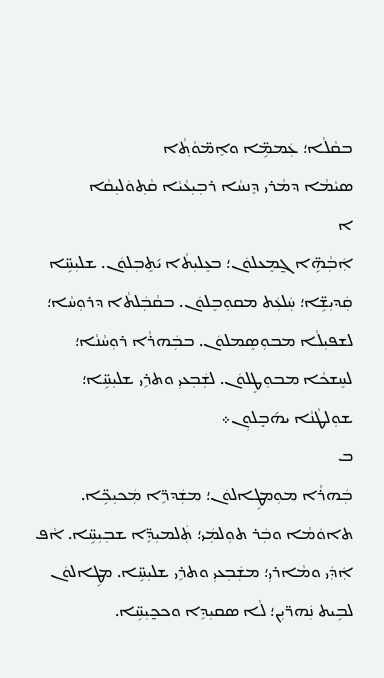ܒܩܵܠܵܐ؛ ܥܲܡܡܹ̈ܐ ܘܐܸܡ̈ܘܵܬ݂ܵܐ
ܣܝܵܡܵܐ ܕܡܵܪܝ ܕܸܢܚܵܐ ܪܒܼܝܼܥܵܝܵܐ ܩܵܬ݂ܘܿܠܝܼܩܵܐ
ܐ
ܐܲܒܼܵܗܹ̈ܐ ܓ̰ܡܸܥܠܘܿܢ؛ ܒܥܸܠܝܼܬܵܐ ܝ݇ܬܸܒܼܠܘܿܢ. ܫܠܝܼܚܹ̈ܐ ܩܲܕܝܼܫܹ̈ܐ؛ ܚܲܠܥܲܬ ܡܩܘܼܒܸܠܘܿܢ. ܒܩܵܒܲܠܬܵܐ ܕܪܘܼܚܵܐ؛ ܠܫܦܝܼܠܵܐ ܡܒܘܼܣܸܡܠܘܿܢ. ܒܒܲܗܪܵܐ ܪܘܼܚܵܢܵܐ؛ ܠܚܸܫܟܵܐ ܡܒܘܼܛܸܠܘܿܢ. ܠܫܲܒܼܥܝܼ ܘܬܪܹܝ ܫܠܝܼܚܹ̈ܐ؛ ܫܘܼܠܛܵܢܵܐ ܝܗ݇ܒܼܸܠܘܼܢ܀
ܒ
ܒܲܗܪܵܐ ܡܘܼܡܛܹܐܠܘܿܢ؛ ܡܫܲܕܪܹ̈ܐ ܡܲܟܝܼܟܹ̈ܐ. ܬܐܘܿܡܵܐ ܘܒܲܪ ܬܘܼܠܡܲܝ؛ ܬܲܠܡܝܼܕܹ̈ܐ ܫܒܼܝܼܚܹ̈ܐ. ܐܵܦ ܐܲܕܲܝ ܘܡܵܐܪܝܼ؛ ܡܫܲܒܼܥܝܼ ܘܬܪܹܝ ܫܠܝܼܚܹ̈ܐ. ܡܛܹܐܠܘܿܢ ܠܒܹܝܬ ܢܲܗܪ̈ܝܼܢ؛ ܠܵܐ ܣܩܝܼܕܹܐ ܘܟܟ̰ܝܼܚܹ̈ܐ.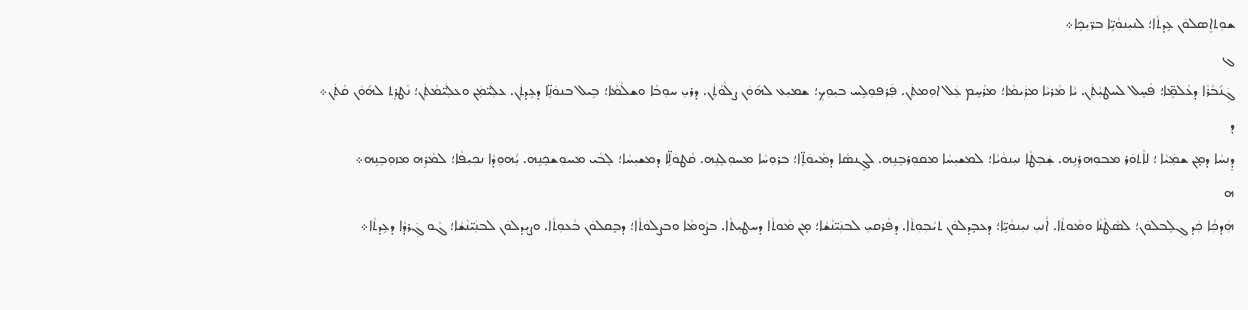ܫܘܼܬܐܸܣܠܘܿܢ ܥܹܕܬܵܐ؛ ܠܢܝܼܢܘܵܝܹ̈ܐ ܒܪ̈ܝܼܟܹܐ܀
ܓ
ܓܲܢ݇ܒܵܪܵܐ ܕܥܵܠܡܹ̈ܐ؛ ܦܵܚܸܠ ܠܚܛܝܼܵܬܲܢ. ܝܵܐ ܡܵܪܝܵܐ ܡܪܲܝܡܵܐ؛ ܡܪܵܚܸܡ ܥܲܠ ܐܘܼܡܬܲܢ. ܦܲܪܦܘܼܠܹܚ ܒܝܼܘܼܟܼ؛ ܫܡܝܼܥ ܠܗ݇ܘܿܢ ܨܠܵܘܵܬܲܢ. ܕܪܝܼ ܚܘܼܒܵܐ ܘܫܠܵܡܵܐ؛ ܒܹܝܠ ܒܢܘܿܢܹ̈ܐ ܕܥܹܕܬܲܢ. ܥܠܲܝ̈ܡܲܢ ܘܥܠܲܝ̈ܡܵܬܲܢ؛ ܢܵܛܪܸܬ ܠܗ݇ܘܿܢ ܩܵܬܲܢ܀
ܕ
ܕܸܢܚܵܐ ܕܡ̣ܢ ܫܡܲܝܵܐ ؛ ܠܐܵܬܘܿܪ ܡܒܘܼܗܪܸܢܹܗ. ܫܲܒܼܛܵܐ ܢܝܼܢܘܵܝܵܐ؛ ܠܡܫܝܼܚܵܐ ܡܩܘܼܪܒܸܢܹܗ. ܠܓܸܢܣܵܐ ܕܡܵܝܘܿܬܹ̈ܐ؛ ܒܪܘܼܚܵܐ ܡܚܘܼܠܸܢܹܗ. ܩܵܛܘܿܠܹ̈ܐ ܕܡܫܝܼܚܵܐ؛ ܠܸܒܵܝ ܡܚܘܼܫܟܸܢܹܗ. ܝܑܼܗܘܼܕܵܐ ܢܟܼܝܼܦܵܐ؛ ܠܡܵܪܹܗ ܡܙܘܼܒܸܢܹܗ܀
ܗ
ܗܲܕܟܼܵܐ ܟܲܕ ܓܼܠܸܒܠܘܿܢ؛ ܠܣܵܛܵܢܵܐ ܘܡܵܘܬܵܐ. ܐܵܢܝܼ ܢܝܼܢܘܵܝܹ̈ܐ؛ ܕܥܒܼܸܕܠܘܿܢ ܬܝܵܒܼܘܼܬܵܐ. ܕܦܵܪܩܝܼ ܠܒܢܲܝ̈ܢܵܫܵܐ؛ ܡ̣ܢ ܡܵܘܬܵܐ ܕܚܛܝܼܬܵܐ. ܒܨܵܘܡܵܐ ܘܒܨܠܘܿܬܵܐ؛ ܕܒܼܸܩܠܘܿܢ ܒܵܥܘܼܬܵܐ. ܘܨܝܼܕܠܘܿܢ ܠܒܢܲܝ̈ܢܵܫܵܐ؛ ܓܵܘ ܓܲܪܕܵܐ ܕܥܹܕܬܵܐ܀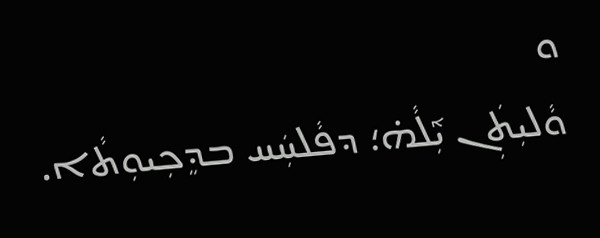ܘ
ܘܵܠܝܼܬܲܢ ܝܑܼܠܵܗ̇؛ ܕܦܵܠܚܲܚ ܒܕܸܟܼܝܘܼܬܵܐ.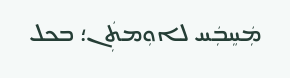ܡܲܚܸܒܲܚ ܠܐܘܼܡܬܲܢ؛ ܒܟܠ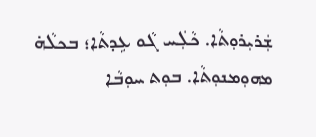ܫܲܪܝܼܪܘܼܬܵܐ. ܟܵܠܲܚ ܓܵܘ ܥܹܕܬܵܐ؛ ܒܟܠܵܗ̇ ܡܗܘܼܡܢܘܼܬܵܐ. ܒܘܼܬ ܚܘܼܒܵܐ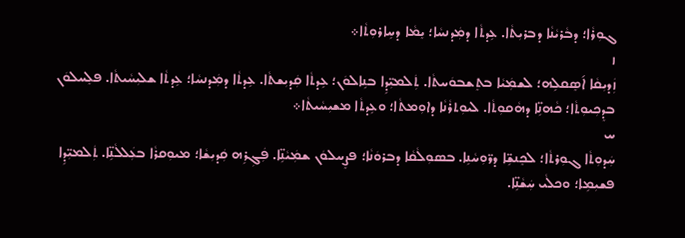ܓܘܼܪܵܐ؛ ܕܒܵܪܝܵܢܵܐ ܕܒܪܝܼܬܵܐ. ܥܹܕܬܵܐ ܕܡܲܕܢܚܵܐ؛ ܝܸܡܵܐ ܕܚܹܐܪܘܼܬܵܐ܀
ܙ
ܙܲܕܝܼܩܵܐ ܐ݇ܣܸܩܠܹܗ؛ ܠܫܡܲܝܵܐ ܒܬܸܫܒܘܿܚܬܵܐ. ܬܲܠܡܝܼ̈ܕܹܐ ܒܢܹܐܠܘܿܢ؛ ܥܹܕܬܵܐ ܩܲܕܝܼܫܬܵܐ. ܥܹܕܬܵܐ ܕܡܲܕܢܚܵܐ؛ ܥܹܕܬܵܐ ܫܠܝܼܚܵܝܬܵܐ. ܦܠܸܚܠܘܿܢ ܒܕܸܟܼܝܘܼܬܵܐ؛ ܟܵܗܢܹ̈ܐ ܕܗܵܩܘܼܬܵܐ. ܠܝܘܼܬܪܵܢܵܐ ܕܐܘܼܡܬܵܐ؛ ܘܥܹܕܬܵܐ ܡܫܝܼܚܵܝܬܵܐ܀
ܚ
ܚܲܕܘܼܬܵܐ ܓܘܼܪܬܵܐ؛ ܠܟܸܢܫܹ̈ܐ ܕܪ̈ܘܼܚܵܢܹܐ. ܒܣܘܼܠܵܩܵܐ ܕܒܪܘܿܢܵܐ؛ ܦܨܸܚܠܘܿܢ ܫܡܲܝܵܢܹ̈ܐ. ܦܲܓܼܪܹܗ ܩܲܕܝܼܫܵܐ؛ ܡܝܘܼܩܪܵܐ ܒܥܲܠܠܵܢܹ̈ܐ. ܬܲܠܡܝܼ̈ܕܹܐ ܦܫܝܼܡܹܐ؛ ܘܟܠܵܝ ܚܲܫܵܢܹ̈ܐ.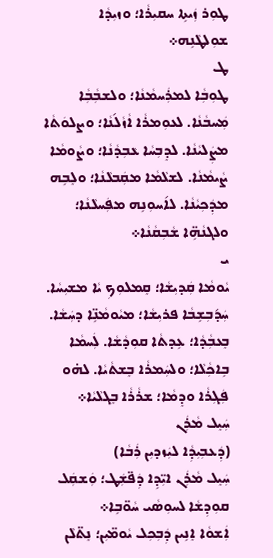ܛܘܼܪ ܙܲܝܬܹܐ ܚܩܝܼܪܵܐ؛ ܘܙܝܼܕܵܐ ܫܘܼܠܛܵܢܹܗ܀
ܛ
ܛܘܼܒܼܵܐ ܠܡܪܲܚܡܵܢܵܐ؛ ܘܠܫܒܼܵܒܼܵܐ ܡܲܚܒܵܢܵܐ. ܠܥܘܼܡܪܵܐ ܐܵܙܵܠ݇ܢܵܐ؛ ܘܨܠܘܿܬܵܐ ܡܨܲܠܝܵܢܵܐ. ܠܕܸܒܼܚܵܐ ܥܵܒܼܕܵܢܵܐ؛ ܘܨܵܘܡܵܐ ܨܵܝܡܵܢܵܐ. ܠܫܠܵܡܵܐ ܡܩܲܒܠܵܢܵܐ؛ ܘܠܸܒܹܗ ܡܕܲܟܼܝܵܢܵܐ. ܠܐ݇ܚܘܼܢܹܗ ܡܦܲܚܠܵܢܵܐ؛ ܘܠܓܢܵܗܹ̈ܐ ܫܵܒܼܩܵܢܵܐ܀
ܝ
ܝܵܘܡܵܐ ܩܲܕܝܼܫܵܐ؛ ܩܸܡܠܘܼܟܼ ܝܵܐ ܡܫܝܼܚܵܐ. ܚܲܕ݇ܒܼܫܹܒܵܐ ܦܪܝܼܫܵܐ؛ ܡܝܵܘܡܵܢܹ̈ܐ ܕܚܲܫܵܐ. ܒܸܥܒܼܵܕܵܐ؛ ܥܹܕܬܵܐ ܩܘܼܕܵܫܵܐ. ܠܲܚܡܵܐ ܒܹܐܟܼܵܠܵܐ؛ ܘܠܚܲܡܪܵܐ ܒܸܫܬܵܝܵܐ. ܠܗ̇ܘ ܦܲܓܼܪܵܐ ܘܕܸܡܵܐ؛ ܫܪܵܪܵܐ ܒܸܓܠܵܝܵܐ܀
ܚܲܝܸܠ ܡܵܪܲܢ
(ܕܲܥܒܼܝܼܕܼܵܐ ܠܝܲܙܕܝܼܢ ܪܲܒܵܐ)
ܚܲܝܸܠ ܡܵܪܲܢ ܐܝܼ̈ܕܹܐ ܕܲܦ̈ܫܲܛ؛ ܘܲܫܩܲܠ ܩܘܼܕܼܫܵܐ ܠܚܘܼܣܵܝ ܚܵܘ̈ܒܹܐ܀
ܐܲܫܘܵܐ ܐܸܢܹܝܢ ܕܲܒܼܟܼܠ ܝܵܘܡ̈ܝܼܢ؛ ܢܸܬ̈ܠܵܢ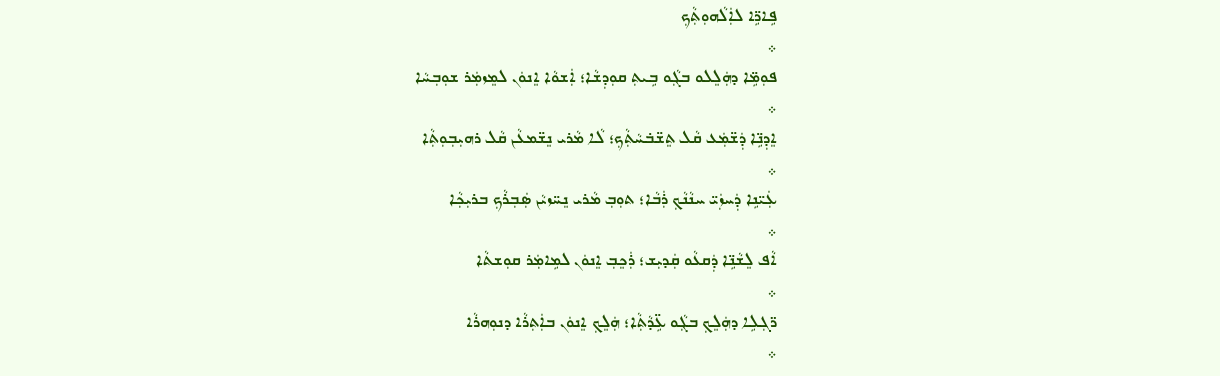ܦܹܐܪܹ̈ܐ ܠܐܲܠܵܗܘܼܬܼܵܟܼ
܀
ܦܘܼܡܹ̈ܐ ܕܗܲܠܸܠܘ ܒܓܼܵܘ ܒܹܝܬܼ ܩܘܼܕܼܫܵܐ؛ ܐܲܫܘܵܐ ܐܸܢܘܿܢ ܠܡܸܙܡܲܪ ܫܘܼܒܼܚܵܐ
܀
ܐܸܕܼܢܹ̈ܐ ܕܲܫ̈ܡܲܥ ܩܵܠ ܬܸܫ̈ܒ̇ܚܵܬܼܵܟܼ؛ ܠܵܐ ܡܵܪܝ ܢܸܫ̈ܡܥܵܢ ܩܵܠ ܪܗܝܼܒܼܘܼܬܼܵܐ
܀
ܥܲܝ̈ܢܹܐ ܕܲܚܙܲܝ̈ ܚܢܵܢܵܟܼ ܪܲܒܵܐ؛ ܬܘܼܒܼ ܡܵܪܝ ܢܸܚ̈ܙܝܵܢ ܣܲܒܼܪܵܟܼ ܒܪܝܼܟܼܵܐ
܀
ܐܵܦ ܠܸܫܵܢܹ̈ܐ ܕܲܩܥܵܘ ܩܲܕܝܼܫ؛ ܪܲܟܸܒܼ ܐܸܢܘܿܢ ܠܡܹܐܡܲܪ ܩܘܼܫܬܵܐ
܀
ܪ̈ܓܼܠܹܐ ܕܗܲܠܸܟܼ ܒܓܼܵܘ ܥܹ̈ܕܵܬܼܵܐ؛ ܗܲܠܸܟܼ ܐܸܢܘܿܢ ܒܐܲܬܼܪܵܐ ܕܢܘܼܗܪܵܐ
܀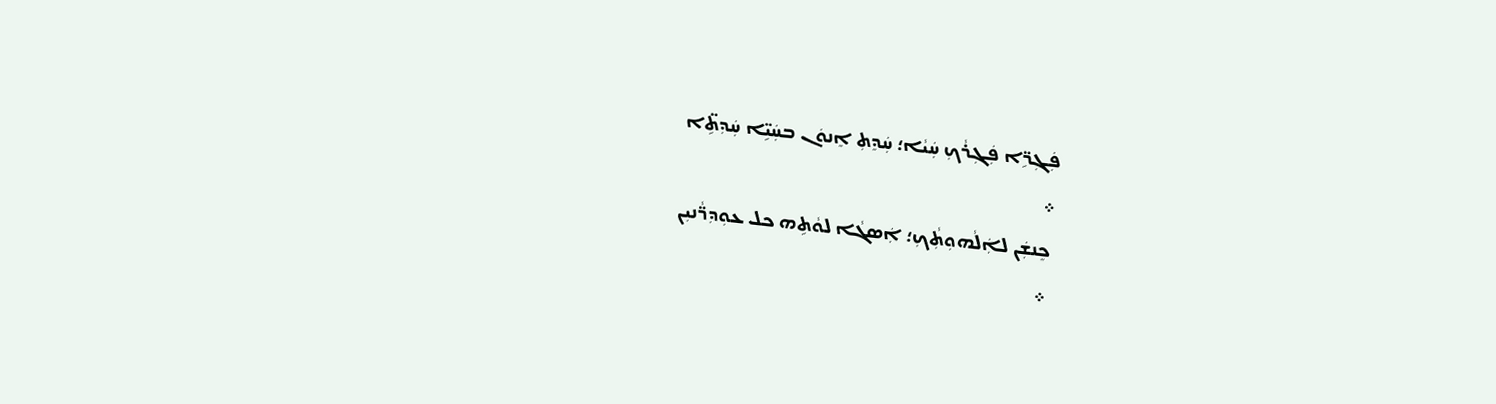ܦܲܓܼܪܹ̈ܐ ܦܲܓܼܪܵܟܼ ܚܲܝܵܐ؛ ܚܲܕܸܬܼ ܐܸܢܘܿܢ ܒܚܲܝܹ̈ܐ ܚܲܕܼܬܹ̈ܐ
܀
ܟܸܢܫܲܢ ܠܐܲܠܵܗܘܼܬܼܵܟܼ؛ ܐܲܣܓܵܐ ܠܘܵܬܹܗ ܟܠ ܥܘܼܕܼܪ̈ܵܢܝܼܢ
܀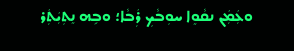ܘܥܲܡܲܢ ܢܩܵܘܸܐ ܚܘܼܒܵܟܼ ܪܲܒܵܐ؛ ܘܒܹܗ ܢܸܬܼܝܲܬܲܪ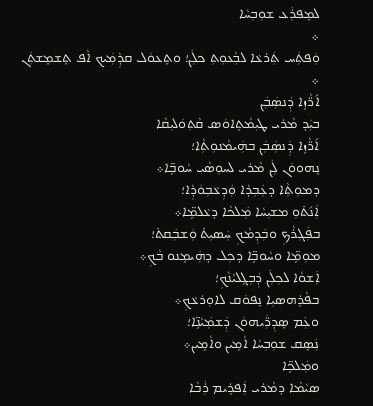ܠܡܸܦܪܲܥ ܫܘܼܒܼܚܵܐ
܀
ܘܲܦܬܲܚ ܬܲܪܥܵܐ ܠܒܼܵܥܘܼܬܼ ܟܠܲܢ؛ ܘܬܸܥܘܿܠ ܩܕܼܵܡܲܝܟ ܐܵܦ ܬܸܫܡܸܫܬܲܢ
܀
ܐ݇ܪ̈ܵܙܹܐ ܕܲܢܣܲܒܲܢ
ܒܝܲܕ ܡܵܪܝ ܛܝܼܡܵܬܹܐܘܿܣ ܩܵܬ݂ܘܿܠܝܼܩܵܐ
ܐ݇ܪ̈ܵܙܹܐ ܕܲܢܣܲܒܲܢ ܒܗܲܝܡܵܢܘܼܬܼܵܐ؛
ܢܸܗܘܘܿܢ ܠܲܢ ܡܵܪܝ ܠܚܘܼܣܵܝ ܚܵܘܒܹ̈ܐ܀
ܕܡܘܼܬܼܵܐ ܕܥܲܒܼܕܵܐ ܘܲܕܼܥܵܒܼܘܿܕܼܵܐ؛
ܐܲܢ݇ܬ̇ܘܼ ܡܫܝܼܚܵܐ ܡܲܠܟܵܐ ܕܥܵܠܡܹ̈ܐ܀
ܒܦܲܓܼܪܵܟܼ ܘܒܲܕܼܡܵܟܼ ܚܲܣܝܼܬ̇ ܘܲܫܒܲܩܬ̇؛
ܡܘܼܡܹ̈ܐ ܘܚܵܘܒܹ̈ܐ ܕܟܼܠ ܕܗܲܝܡܸܢܘ ܒܵܟܼ܀
ܐܲܫܘܵܐ ܠܟܼܠܲܢ ܕܲܒܼܓܸܠܝܵܢܵܟܼ؛
ܒܦܵܪܹܗܣܝܼܐ ܢܸܦܘܿܩ ܠܐܘܼܪܥܵܟܼ܀
ܘܥܲܡ ܣܸܕܼܪ̈ܲܝܗܘܿܢ ܕܲܫܡܲܝܵܢܹ̈ܐ؛
ܢܲܣܸܩ ܫܘܼܒܼܚܵܐ ܐܵܡܹܝܢ ܘܐܵܡܹܝܢ܀
ܘܡܲܠܟܹ̈ܐ
ܣܝܵܡܵܐ ܕܡܵܪܝ ܐܲܦܪܹܝܡ ܪܲܒܵܐ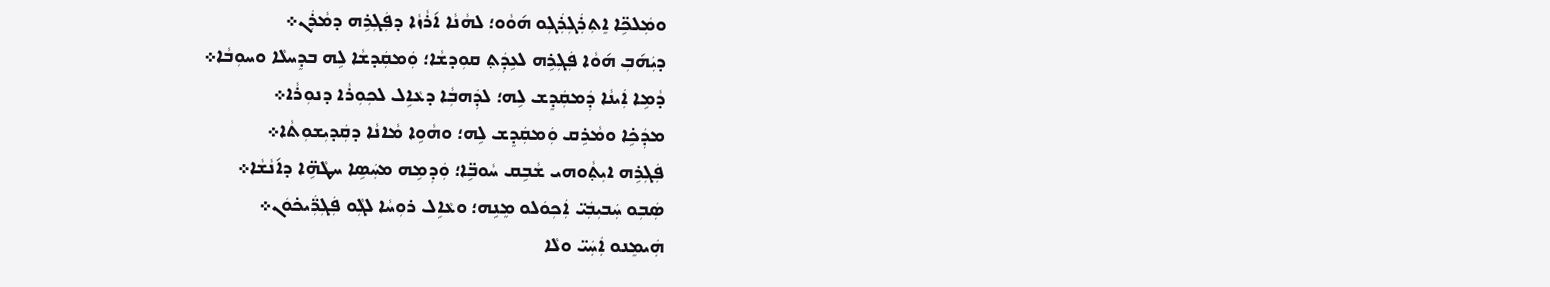ܘܡܲܠܟܹ̈ܐ ܐܸܬܼܪܲܓܼܪܲܓܼܘ ܗ݇ܘܵܘ؛ ܠܗܵܢܵܐ ܐ݇ܪܵܙܵܐ ܕܦܲܓܼܪܹܗ ܕܡܵܪܲܢ܀
ܕܝܲܗ݇ܒܼ ܗ݇ܘܵܐ ܦܲܓܼܪܹܗ ܠܥܹܕܲܬ݂ ܩܘܼܕܫܵܐ؛ ܘܲܡܩܲܕܫܵܐ ܠܹܗ ܒܕܸܚܠܵܐ ܘܚܘܼܒܵܐ܀
ܕܵܡܹܐ ܐܲܝܢܵܐ ܕܲܡܩܲܕܸܫ ܠܹܗ؛ ܠܕܲܗܒܼܵܐ ܕܥܵܐܹܠ ܠܟܼܘܼܪܵܐ ܕܢܘܼܪܵܐ܀
ܡܕܲܟܹ̇ܐ ܘܡܵܪܹܩ ܘܲܡܩܲܕܸܫ ܠܹܗ؛ ܘܗܵܘܹܐ ܡܵܐܢܵܐ ܕܩܲܕܝܼܫܘܼܬܵܐ܀
ܦܲܓܼܪܹܗ ܐܝܼܬ݂ܵܘܗܝ ܫܵܒܹܩ ܚܵܘܒܹ̈ܐ؛ ܘܲܕܼܡܹܗ ܡܚܲܣܹܐ ܚܛܵܗܹ̈ܐ ܕܐ݇ܢܵܫܵܐ܀
ܣܲܒܼܘ ܚܲܒܝܼܒܲܝ̈ ܐܲܟܼܘܿܠܘ ܡܸܢܹܗ؛ ܘܥܵܐܹܠ ܪܘܼܚܵܐ ܠܓܼܵܘ ܦܲܓܼܪ̈ܲܝܟ̇ܘܿܢ܀
ܗܲܝܡܸܢܘ ܐܲܚܲܝ̈ ܘܠܵܐ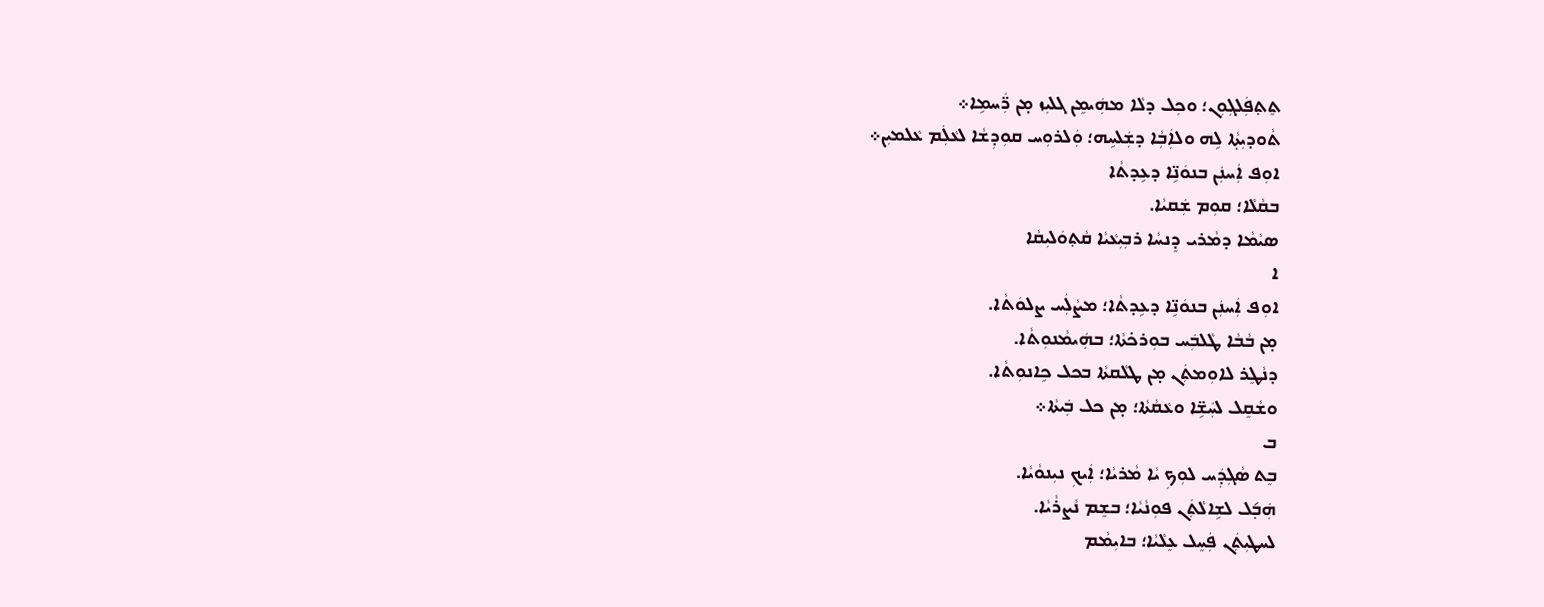ܬܸܬ݂ܦܲܠܓܼܘܼܢ؛ ܘܟܼܠ ܕܠܵܐ ܡܗܲܝܡܸܢ ܓܠܝܼܙ ܡ̣ܢ ܪ̈ܲܚܡܹܐ܀
ܬܵܘܕܝܼܬ݂ܵܐ ܠܹܗ ܘܠܐܲܒܼܵܐ ܕܫܲܠܚܹܗ؛ ܘܲܠܪܘܼܚ ܩܘܼܕܼܫܵܐ ܠܥܵܠܲܡ ܥܵܠܡܝܼܢ܀
ܐܘܼܦ ܐܲܚܢܲܢ ܒܢܘܿܢܹ̈ܐ ܕܥܹܕܬܵܐ
ܒܩܵܠܵܐ؛ ܩܘܼܡ ܫܲܩܝܵܐ.
ܣܝܵܡܵܐ ܕܡܵܪܝ ܕܸܢܚܵܐ ܪܒܼܝܼܥܵܝܵܐ ܩܵܬ݂ܘܿܠܝܼܩܵܐ
ܐ
ܐܘܼܦ ܐܲܚܢܲܢ ܒܢܘܿܢܹ̈ܐ ܕܥܹܕܬܵܐ؛ ܡܨܵܠܲܚ ܨܠܘܿܬܵܐ.
ܡ̣ܢ ܒܵܒܵܐ ܛܵܠܒܲܚ ܒܘܼܪܟ̇ܬܵܐ؛ ܒܗܲܝܡܵܢܘܼܬܵܐ.
ܕܢܵܛܸܪ ܠܐܘܼܡܬܲܢ ܡ̣ܢ ܛܠܵܩܬܵܐ ܒܟܠ ܟܹܐܢܘܼܬܵܐ.
ܘܫܵܩܸܠ ܠܚܲܫܹ̈ܐ ܘܥܵܩܵܬܵܐ؛ ܡ̣ܢ ܟܠ ܒܲܝܬܵܐ܀
ܒ
ܒܸܬ ܣܵܓܼܕܲܚ ܠܘܼܟܼ ܝܵܐ ܡܵܪܝܵܐ؛ ܐܲܝܟܼ ܢܝܼܢܘܵܝܵܐ.
ܗܲܒ݂݇ܠ ܠܫܹܐܠܵܬܲܢ ܦܘܼܢܵܝܵܐ؛ ܒܫܸܡ ܢܵܨܪܵܝܵܐ.
ܠܚܛܝܼܬܲܢ ܦܲܚܸܠ ܥܸܠܵܝܵܐ؛ ܒܐܝܼܡܵܡ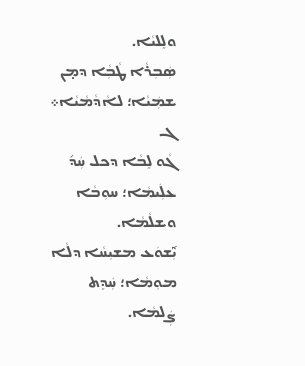ܘܠܸܠܝܵܐ.
ܣܲܒܼܪܵܐ ܛܵܒܼܵܐ ܕܡ̣ܢ ܫܡܲܝܵܐ؛ ܠܐܵܕܵܡܵܝܵܐ܀
ܓ
ܓܵܘ ܠܸܒܵܐ ܕܟܠ ܚܲܕ݇ ܥܠܲܝܡܵܐ؛ ܚܘܼܒܵܐ ܘܫܠܵܡܵܐ.
ܝܑܼܫܘܿܥ ܡܫܝܼܚܵܐ ܕܠܵܐ ܡܘܼܡܵܐ؛ ܚܲܕܸܬ ܨܲܠܡܵܐ.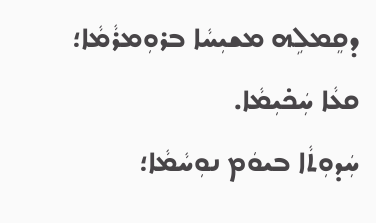ܕܩܸܡܠܹܗ ܡܫܝܼܚܵܐ ܒܪܘܼܡܪܵܡܵܐ؛ ܩܥܵܐ ܚܲܟ̇ܝܼܡܵܐ.
ܚܲܕܘܼܬܵܐ ܒܝܘܿܡ ܢܘܼܚܵܡܵܐ؛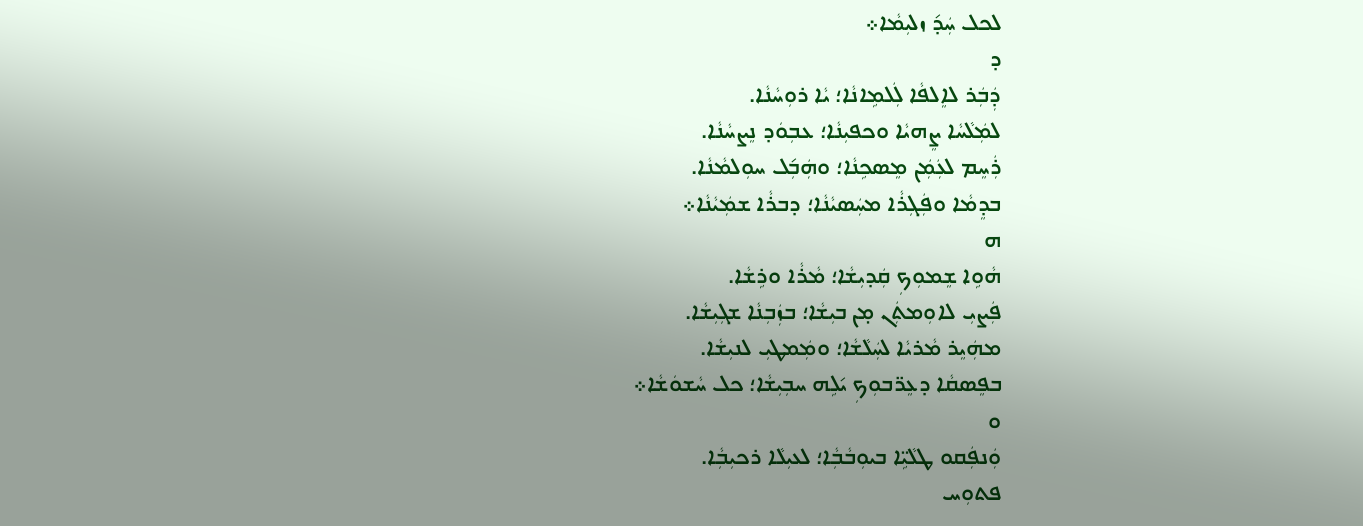ܠܟܠ ܚܲܕ݇ ܙܠܝܼܡܵܐ܀
ܕ
ܕܲܒܲܪ ܠܐܸܠܦܵܐ ܠܲܠܡܹܐܢܵܐ؛ ܝܵܐ ܪܘܼܚܵܢܵܐ.
ܠܡܲܠܵܚܵܐ ܨܸܗܝܵܐ ܘܟܦܝܼܢܵܐ؛ ܥܒܼܘܿܕ ܢܸܨܚܵܢܵܐ.
ܪܲܚܸܡ ܠܥܲܡܲܢ ܡܸܣܟܹܢܵܐ؛ ܘܗܲܒܼ݇ܠ ܚܘܼܠܡܵܢܵܐ.
ܒܕܸܡܵܐ ܘܦܲܓܼܪܵܐ ܡܚܲܣܝܵܢܵܐ؛ ܕܒܪܵܐ ܫܡܲܝܵܢܵܐ܀
ܗ
ܗܵܘܹܐ ܫܸܡܘܼܟܼ ܩܲܕܝܼܫܵܐ؛ ܡܵܪܵܐ ܘܪܹܫܵܐ.
ܦܲܨܝܼ ܠܐܘܼܡܬܲܢ ܡ̣ܢ ܒܝܼܫܵܐ؛ ܒܙܲܒܼܢܵܐ ܫܓܼܝܼܫܵܐ.
ܡܗܲܝܸܪ ܡܵܪܝܵܐ ܠܚܲܠܵܫܵܐ؛ ܘܡܲܡܛܝܼ ܠܢܝܼܫܵܐ.
ܒܦܸܣܩܵܐ ܕܥܸܪ̈ܒܘܼܟܼ ܝ݇ܠܹܗ ܚܒܼܝܼܫܵܐ؛ ܟܠ ܚܵܫܘܿܫܵܐ܀
ܘ
ܘܲܢܦܲܩܘ ܛܠܵܝܹ̈ܐ ܒܝܘܼܒܵܒܼܵܐ؛ ܠܥܝܼܠܵܐ ܪܟܝܼܒܼܵܐ.
ܦܬܘܼܚ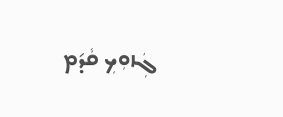ܓܲܙܘܼܟܼ ܩܵܕ݇ܡ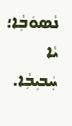ܢܵܣܘܿܒܼܵܐ؛ ܝܵܐ ܚܲܒܝܼܒܼܵܐ.